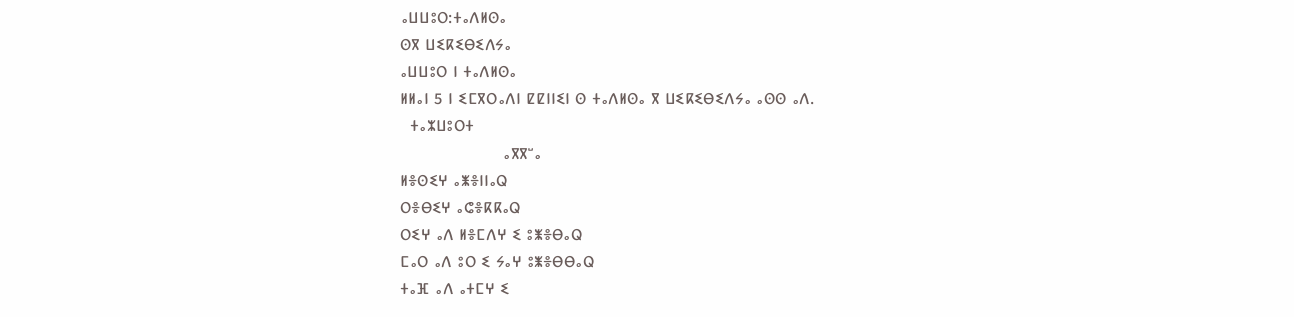ⴰⵡⵡⵓⵔ:ⵜⴰⴷⵍⵙⴰ
ⵙⴳ ⵡⵉⴽⵉⴱⵉⴷⵢⴰ
ⴰⵡⵡⵓⵔ ⵏ ⵜⴰⴷⵍⵙⴰ
ⵍⵍⴰⵏ 5 ⵏ ⵉⵎⴳⵔⴰⴷⵏ ⵇⵇⵏⵏⵉⵏ ⵙ ⵜⴰⴷⵍⵙⴰ ⴳ ⵡⵉⴽⵉⴱⵉⴷⵢⴰ ⴰⵙⵙ ⴰⴷ.
  ⵜⴰⵣⵡⵓⵔⵜ
                    ⴰⴳⴳⵯⴰ
ⵍⴻⵙⵉⵖ ⴰⵥⴻⵏⵏⴰⵕ
ⵔⴻⴱⵉⵖ ⴰⵛⴻⴽⴽⴰⵕ
ⵔⵉⵖ ⴰⴷ ⵍⴻⵎⴷⵖ ⵉ ⵓⵥⴻⴱⴰⵕ
ⵎⴰⵔ ⴰⴷ ⵓⵔ ⵉ ⵢⴰⵖ ⵓⵥⴻⴱⴱⴰⵕ
ⵜⴰⴼ ⴰⴷ ⴰⵜⵎⵖ ⵉ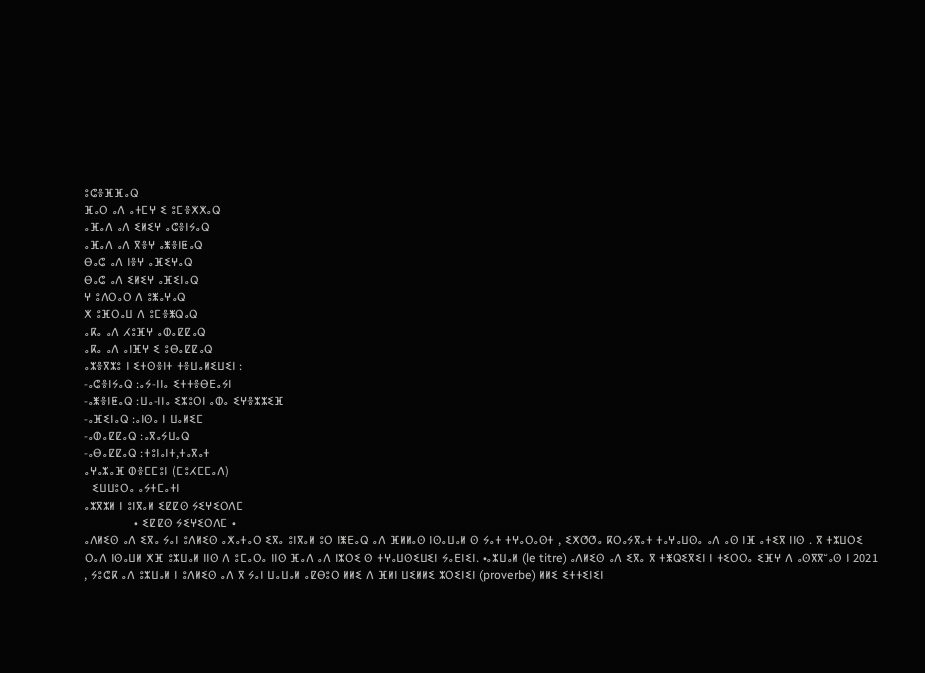ⵓⵛⴻⴼⴼⴰⵕ
ⴼⴰⵔ ⴰⴷ ⴰⵜⵎⵖ ⵉ ⵓⵎⴻⵅⵅⴰⵕ
ⴰⴼⴰⴷ ⴰⴷ ⵉⵍⵉⵖ ⴰⵛⴻⵏⵢⴰⵕ
ⴰⴼⴰⴷ ⴰⴷ ⴳⴻⵖ ⴰⵥⴻⵏⵟⴰⵕ
ⴱⴰⵛ ⴰⴷ ⵏⴻⵖ ⴰⴼⵉⵖⴰⵕ
ⴱⴰⵛ ⴰⴷ ⵉⵍⵉⵖ ⴰⴼⵉⵏⴰⵕ
ⵖ ⵓⴷⵔⴰⵔ ⴷ ⵓⵥⴰⵖⴰⵕ
ⵅ ⵓⴼⵔⴰⵡ ⴷ ⵓⵎⴻⵥⵕⴰⵕ
ⴰⴽⴰ ⴰⴷ ⵃⵓⴼⵖ ⴰⵀⴰⵇⵇⴰⵕ
ⴰⴽⴰ ⴰⴷ ⴰⵏⴼⵖ ⵉ ⵓⴱⴰⵇⵇⴰⵕ
ⴰⵣⴻⴳⵣⵓ ⵏ ⵉⵜⵙⴻⵏⵜ ⵜⴻⵡⴰⵍⵉⵡⵉⵏ :
-ⴰⵛⴻⵏⵢⴰⵕ :ⴰⵢ-ⵏⵏⴰ ⵉⵜⵜⴻⴱⴹⴰⵢⵏ
-ⴰⵥⴻⵏⵟⴰⵕ :ⵡⴰ-ⵏⵏⴰ ⵉⵣⵓⵔⵏ ⴰⵀⴰ ⵉⵖⴻⵣⵣⵉⴼ
-ⴰⴼⵉⵏⴰⵕ :ⴰⵏⵙⴰ ⵏ ⵡⴰⵍⵉⵎ
-ⴰⵀⴰⵇⵇⴰⵕ :ⴰⴳⴰⵢⵡⴰⵕ
-ⴰⴱⴰⵇⵇⴰⵕ :ⵜⵓⵏⴰⵏⵜ,ⵜⴰⴳⴰⵜ
ⴰⵖⴰⵣⴰⴼ ⵀⴻⵎⵎⵓⵏ (ⵎⵓⵃⵎⵎⴰⴷ)
  ⵉⵡⵡⵓⵔⴰ ⴰⵢⵜⵎⴰⵜⵏ
ⴰⵣⴳⵣⵍ ⵏ ⵓⵏⴳⴰⵍ ⵉⵇⵇⵙ ⵢⵉⵖⵉⵔⴷⵎ
             • ⵉⵇⵇⵙ ⵢⵉⵖⵉⵔⴷⵎ •
ⴰⴷⵍⵉⵙ ⴰⴷ ⵉⴳⴰ ⵢⴰⵏ ⵓⴷⵍⵉⵙ ⴰⵅⴰⵜⴰⵔ ⵉⴳⴰ ⵓⵏⴳⴰⵍ ⵓⵔ ⵏⵥⴹⴰⵕ ⴰⴷ ⴼⵍⵍⴰⵙ ⵏⵙⴰⵡⴰⵍ ⵙ ⵢⴰⵜ ⵜⵖⴰⵔⴰⵙⵜ , ⵉⵅⵚⵚⴰ ⴽⵔⴰⵢⴳⴰⵜ ⵜⴰⵖⴰⵡⵙⴰ ⴰⴷ ⴰⵙ ⵏⴼ ⴰⵜⵉⴳ ⵏⵏⵙ . ⴳ ⵜⵣⵡⵔⵉ ⵔⴰⴷ ⵏⵙⴰⵡⵍ ⵅⴼ ⵓⵣⵡⴰⵍ ⵏⵏⵙ ⴷ ⵓⵎⴰⵔⴰ ⵏⵏⵙ ⴼⴰⴷ ⴰⴷ ⵏⵣⵔⵉ ⵙ ⵜⵖⴰⵡⵙⵉⵡⵉⵏ ⵢⴰⴹⵏⵉⵏ. •ⴰⵣⵡⴰⵍ (le titre) ⴰⴷⵍⵉⵙ ⴰⴷ ⵉⴳⴰ ⴳ ⵜⵥⵕⵉⴳⵉⵏ ⵏ ⵜⵉⵔⵔⴰ ⵉⴼⵖ ⴷ ⴰⵙⴳⴳⵯⴰⵙ ⵏ 2021 , ⵢⵓⵛⴽ ⴰⴷ ⵓⵣⵡⴰⵍ ⵏ ⵓⴷⵍⵉⵙ ⴰⴷ ⴳ ⵢⴰⵏ ⵡⴰⵡⴰⵍ ⴰⵇⴱⵓⵔ ⵍⵍⵉ ⴷ ⴼⵍⵏ ⵡⵉⵍⵍⵉ ⵣⵔⵉⵏⵉⵏ (proverbe) ⵍⵍⵉ ⵉⵜⵜⵉⵏⵉⵏ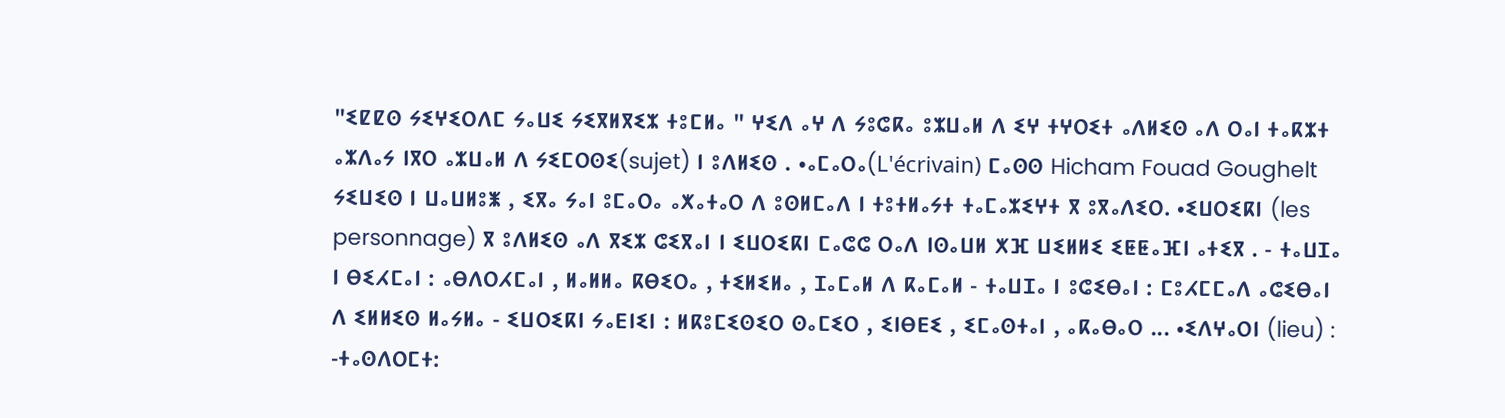"ⵉⵇⵇⵙ ⵢⵉⵖⵉⵔⴷⵎ ⵢⴰⵡⵉ ⵢⵉⴳⵍⴳⵉⵣ ⵜⵓⵎⵍⴰ " ⵖⵉⴷ ⴰⵖ ⴷ ⵢⵓⵛⴽⴰ ⵓⵣⵡⴰⵍ ⴷ ⵉⵖ ⵜⵖⵔⵉⵜ ⴰⴷⵍⵉⵙ ⴰⴷ ⵔⴰⵏ ⵜⴰⴽⵣⵜ ⴰⵣⴷⴰⵢ ⵏⴳⵔ ⴰⵣⵡⴰⵍ ⴷ ⵢⵉⵎⵔⵙⵉ(sujet) ⵏ ⵓⴷⵍⵉⵙ . •ⴰⵎⴰⵔⴰ(L'écrivain) ⵎⴰⵙⵙ Hicham Fouad Goughelt ⵢⵉⵡⵉⵙ ⵏ ⵡⴰⵡⵍⵓⵥ , ⵉⴳⴰ ⵢⴰⵏ ⵓⵎⴰⵔⴰ ⴰⵅⴰⵜⴰⵔ ⴷ ⵓⵙⵍⵎⴰⴷ ⵏ ⵜⵓⵜⵍⴰⵢⵜ ⵜⴰⵎⴰⵣⵉⵖⵜ ⴳ ⵓⴳⴰⴷⵉⵔ. •ⵉⵡⵔⵉⴽⵏ (les personnage) ⴳ ⵓⴷⵍⵉⵙ ⴰⴷ ⴳⵉⵣ ⵛⵉⴳⴰⵏ ⵏ ⵉⵡⵔⵉⴽⵏ ⵎⴰⵛⵛ ⵔⴰⴷ ⵏⵙⴰⵡⵍ ⵅⴼ ⵡⵉⵍⵍⵉ ⵉⵟⵟⴰⴼⵏ ⴰⵜⵉⴳ . - ⵜⴰⵡⵊⴰ ⵏ ⴱⵉⵃⵎⴰⵏ : ⴰⴱⴷⵔⵃⵎⴰⵏ , ⵍⴰⵍⵍⴰ ⴽⴱⵉⵔⴰ , ⵜⵉⵍⵉⵍⴰ , ⵊⴰⵎⴰⵍ ⴷ ⴽⴰⵎⴰⵍ - ⵜⴰⵡⵊⴰ ⵏ ⵓⵛⵉⴱⴰⵏ : ⵎⵓⵃⵎⵎⴰⴷ ⴰⵛⵉⴱⴰⵏ ⴷ ⵉⵍⵍⵉⵙ ⵍⴰⵢⵍⴰ - ⵉⵡⵔⵉⴽⵏ ⵢⴰⴹⵏⵉⵏ : ⵍⴽⵓⵎⵉⵙⵉⵔ ⵙⴰⵎⵉⵔ , ⵉⵏⴱⴹⵉ , ⵉⵎⴰⵙⵜⴰⵏ , ⴰⴽⴰⴱⴰⵔ ... •ⵉⴷⵖⴰⵔⵏ (lieu) : -ⵜⴰⵙⴷⵔⵎⵜ: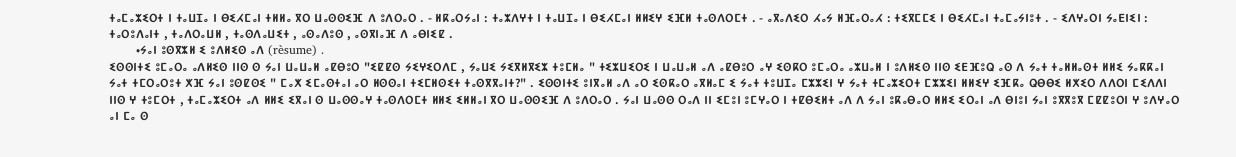ⵜⴰⵎⴰⵣⵉⵔⵜ ⵏ ⵜⴰⵡⵊⴰ ⵏ ⴱⵉⵃⵎⴰⵏ ⵜⵍⵍⴰ ⴳⵔ ⵡⴰⵙⵙⵉⴼ ⴷ ⵓⴷⵔⴰⵔ . - ⵍⴽⴰⵔⵢⴰⵏ : ⵜⴰⵣⴷⵖⵜ ⵏ ⵜⴰⵡⵊⴰ ⵏ ⴱⵉⵃⵎⴰⵏ ⵍⵍⵉⵖ ⵉⴼⵍ ⵜⴰⵙⴷⵔⵎⵜ . - ⴰⴳⴰⴷⵉⵔ ⵃⴰⵢ ⵍⴼⴰⵔⴰⵃ : ⵜⵉⴳⵎⵎⵉ ⵏ ⴱⵉⵃⵎⴰⵏ ⵜⴰⵎⴰⵢⵏⵓⵜ . - ⵉⴷⵖⴰⵔⵏ ⵢⴰⴹⵏⵉⵏ : ⵜⴰⵔⵓⴷⴰⵏⵜ , ⵜⴰⴷⵔⴰⵡⵍ , ⵜⴰⵙⴷⴰⵡⵉⵜ , ⴰⵙⴰⴷⵓⵙ , ⴰⵙⴳⵏⴰⴼ ⴷ ⴰⴱⵏⵉⵇ .
       •ⵢⴰⵏ ⵓⵙⴳⵣⵍ ⵉ ⵓⴷⵍⵉⵙ ⴰⴷ (rèsume) .
ⵉⵙⵙⵏⵜⵉ ⵓⵎⴰⵔⴰ ⴰⴷⵍⵉⵙ ⵏⵏⵙ ⵙ ⵢⴰⵏ ⵡⴰⵡⴰⵍ ⴰⵇⴱⵓⵔ "ⵉⵇⵇⵙ ⵢⵉⵖⵉⵔⴷⵎ , ⵢⴰⵡⵉ ⵢⵉⴳⵍⴳⵉⵣ ⵜⵓⵎⵍⴰ " ⵜⵉⵣⵡⵉⵔⵉ ⵏ ⵡⴰⵡⴰⵍ ⴰⴷ ⴰⵇⴱⵓⵔ ⴰⵖ ⵉⵙⴽⵔ ⵓⵎⴰⵔⴰ ⴰⵣⵡⴰⵍ ⵏ ⵓⴷⵍⵉⵙ ⵏⵏⵙ ⵉⴹⴼⵓⵕ ⴰⵙ ⴷ ⵢⴰⵜ ⵜⴰⵍⵍⴰⵙⵜ ⵍⵍⵉ ⵢⴰⴽⴽⴰⵏ ⵢⴰⵜ ⵜⵎⵔⴰⵔⵓⵜ ⵅⴼ ⵢⴰⵏ ⵓⵙⵇⵙⵉ " ⵎⴰⵅ ⵉⵎⴰⵙⵜⴰⵏ ⴰⵔ ⵍⵙⵙⴰⵏ ⵜⵉⵎⵍⵙⵉⵜ ⵜⴰⵙⴳⴳⴰⵏⵜ?" . ⵉⵙⵙⵏⵜⵉ ⵓⵏⴳⴰⵍ ⴰⴷ ⴰⵔ ⵉⵙⴽⴰⵔ ⴰⴳⵍⴰⵎ ⵉ ⵢⴰⵜ ⵜⵓⵡⵊⴰ ⵎⵣⵣⵉⵏ ⵖ ⵢⴰⵜ ⵜⵎⴰⵣⵉⵔⵜ ⵎⵣⵣⵉⵏ ⵍⵍⵉⵖ ⵉⴼⴽⴰ ⵕⴱⴱⵉ ⵍⵅⵉⵔ ⴷⴷⵔⵏ ⵎⵉⴷⴷⵏ ⵏⵏⵙ ⵖ ⵜⵓⵎⵔⵜ , ⵜⴰⵎⴰⵣⵉⵔⵜ ⴰⴷ ⵍⵍⵉ ⵉⴳⴰⵏ ⵙ ⵡⴰⵙⵙⴰⵖ ⵜⴰⵙⴷⵔⵎⵜ ⵍⵍⵉ ⵉⵍⵍⴰⵏ ⴳⵔ ⵡⴰⵙⵙⵉⴼ ⴷ ⵓⴷⵔⴰⵔ . ⵢⴰⵏ ⵡⴰⵙⵙ ⵔⴰⴷ ⵏⵏ ⵉⵎⵓⵏ ⵓⵎⵖⴰⵔ ⵏ ⵜⵇⴱⵉⵍⵜ ⴰⴷ ⴷ ⵢⴰⵏ ⵓⴽⴰⴱⴰⵔ ⵍⵍⵉ ⵉⵔⴰⵏ ⴰⴷ ⴱⵏⵓⵏ ⵢⴰⵏ ⵓⴳⴳⵓⴳ ⵎⵇⵇⵓⵔⵏ ⵖ ⵓⴷⵖⴰⵔ ⴰⵏ ⵎⴰ ⵙ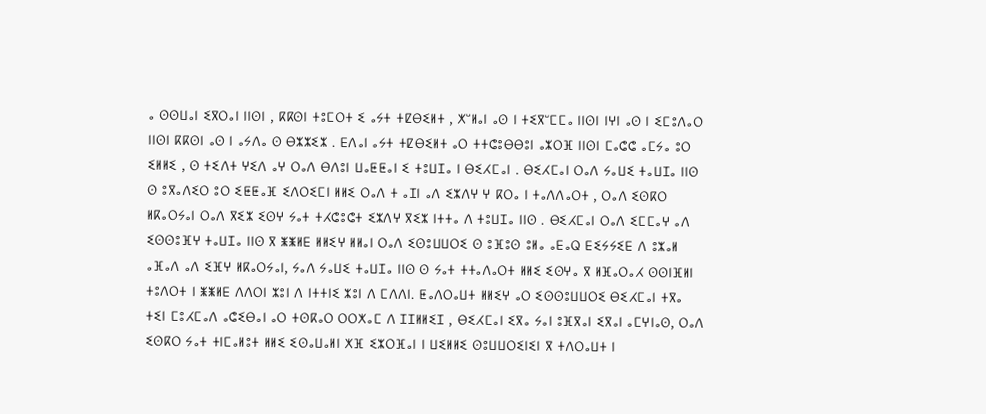ⴰ ⵙⵙⵡⴰⵏ ⵉⴳⵔⴰⵏ ⵏⵏⵙⵏ , ⴽⴽⵙⵏ ⵜⵓⵎⵔⵜ ⵉ ⴰⵢⵜ ⵜⵇⴱⵉⵍⵜ , ⵅⵯⵍⴰⵏ ⴰⵙ ⵏ ⵜⵉⴳⵯⵎⵎⴰ ⵏⵏⵙⵏ ⵏⵖⵏ ⴰⵙ ⵏ ⵉⵎⵓⴷⴰⵔ ⵏⵏⵙⵏ ⴽⴽⵙⵏ ⴰⵙ ⵏ ⴰⵢⴷⴰ ⵙ ⴱⵣⵣⵉⵣ . ⴹⴷⴰⵏ ⴰⵢⵜ ⵜⵇⴱⵉⵍⵜ ⴰⵔ ⵜⵜⵛⵓⴱⴱⵓⵏ ⴰⵣⵔⴼ ⵏⵏⵙⵏ ⵎⴰⵛⵛ ⴰⵎⵢⴰ ⵓⵔ ⵉⵍⵍⵉ , ⵙ ⵜⵉⴷⵜ ⵖⵉⴷ ⴰⵖ ⵔⴰⴷ ⴱⴷⵓⵏ ⵡⴰⵟⵟⴰⵏ ⵉ ⵜⵓⵡⵊⴰ ⵏ ⴱⵉⵃⵎⴰⵏ . ⴱⵉⵃⵎⴰⵏ ⵔⴰⴷ ⵢⴰⵡⵉ ⵜⴰⵡⵊⴰ ⵏⵏⵙ ⵙ ⵓⴳⴰⴷⵉⵔ ⵓⵔ ⵉⵟⵟⴰⴼ ⵉⴷⵔⵉⵎⵏ ⵍⵍⵉ ⵔⴰⴷ ⵜ ⴰⵊⵏ ⴰⴷ ⵉⵣⴷⵖ ⵖ ⴽⵔⴰ ⵏ ⵜⴰⴷⴷⴰⵔⵜ , ⵔⴰⴷ ⵉⵙⴽⵔ ⵍⴽⴰⵔⵢⴰⵏ ⵔⴰⴷ ⴳⵉⵣ ⵉⵙⵖ ⵢⴰⵜ ⵜⵃⵛⵓⵛⵜ ⵉⵣⴷⵖ ⴳⵉⵣ ⵏⵜⵜⴰ ⴷ ⵜⵓⵡⵊⴰ ⵏⵏⵙ . ⴱⵉⵃⵎⴰⵏ ⵔⴰⴷ ⵉⵎⵎⴰⵖ ⴰⴷ ⵉⵙⵙⵓⴼⵖ ⵜⴰⵡⵊⴰ ⵏⵏⵙ ⴳ ⵥⵥⵍⴹ ⵍⵍⵉⵖ ⵍⵍⴰⵏ ⵔⴰⴷ ⵉⵙⵓⵡⵡⵔⵉ ⵙ ⵓⴼⵓⵙ ⵓⵍⴰ ⴰⴹⴰⵕ ⴹⵉⵢⵢⵉⴹ ⴷ ⵓⵣⴰⵍ ⴰⴼⴰⴷ ⴰⴷ ⵉⴼⵖ ⵍⴽⴰⵔⵢⴰⵏ, ⵢⴰⴷ ⵢⴰⵡⵉ ⵜⴰⵡⵊⴰ ⵏⵏⵙ ⵙ ⵢⴰⵜ ⵜⵜⴰⴷⴰⵔⵜ ⵍⵍⵉ ⵉⵙⵖⴰ ⴳ ⵍⴼⴰⵔⴰⵃ ⵙⵙⵏⴼⵍⵏ ⵜⵓⴷⵔⵜ ⵏ ⵥⵥⵍⴹ ⴷⴷⵔⵏ ⵣⵓⵏ ⴷ ⵏⵜⵜⵏⵉ ⵣⵓⵏ ⴷ ⵎⴷⴷⵏ. ⵟⴰⴷⵔⴰⵡⵜ ⵍⵍⵉⵖ ⴰⵔ ⵉⵙⵙⵓⵡⵡⵔⵉ ⴱⵉⵃⵎⴰⵏ ⵜⴳⴰ ⵜⵉⵏ ⵎⵓⵃⵎⴰⴷ ⴰⵛⵉⴱⴰⵏ ⴰⵔ ⵜⵙⴽⴰⵔ ⵔⵔⵅⴰⵎ ⴷ ⵊⵊⵍⵍⵉⵊ , ⴱⵉⵃⵎⴰⵏ ⵉⴳⴰ ⵢⴰⵏ ⵓⴼⴳⴰⵏ ⵉⴳⴰⵏ ⴰⵎⵖⵏⴰⵙ, ⵔⴰⴷ ⵉⵙⴽⵔ ⵢⴰⵜ ⵜⵏⵎⴰⵍⵓⵜ ⵍⵍⵉ ⵉⵙⴰⵡⴰⵍⵏ ⵅⴼ ⵉⵣⵔⴼⴰⵏ ⵏ ⵡⵉⵍⵍⵉ ⵙⵓⵡⵡⵔⵉⵏⵉⵏ ⴳ ⵜⴷⵔⴰⵡⵜ ⵏ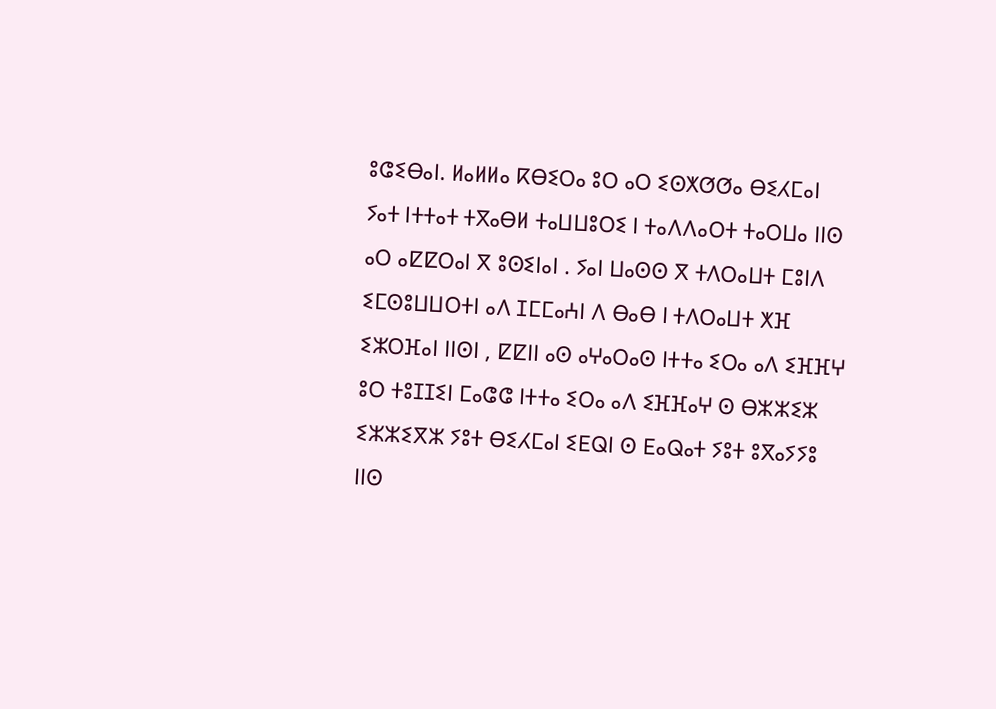ⵓⵛⵉⴱⴰⵏ. ⵍⴰⵍⵍⴰ ⴽⴱⵉⵔⴰ ⵓⵔ ⴰⵔ ⵉⵙⵅⵚⵚⴰ ⴱⵉⵃⵎⴰⵏ ⵢⴰⵜ ⵏⵜⵜⴰⵜ ⵜⴳⴰⴱⵍ ⵜⴰⵡⵡⵓⵔⵉ ⵏ ⵜⴰⴷⴷⴰⵔⵜ ⵜⴰⵔⵡⴰ ⵏⵏⵙ ⴰⵔ ⴰⵇⵇⵔⴰⵏ ⴳ ⵓⵙⵉⵏⴰⵏ . ⵢⴰⵏ ⵡⴰⵙⵙ ⴳ ⵜⴷⵔⴰⵡⵜ ⵎⵓⵏⴷ ⵉⵎⵙⵓⵡⵡⵔⵜⵏ ⴰⴷ ⵊⵎⵎⴰⵄⵏ ⴷ ⴱⴰⴱ ⵏ ⵜⴷⵔⴰⵡⵜ ⵅⴼ ⵉⵣⵔⴼⴰⵏ ⵏⵏⵙⵏ , ⵇⵇⵏⵏ ⴰⵙ ⴰⵖⴰⵔⴰⵙ ⵏⵜⵜⴰ ⵉⵔⴰ ⴰⴷ ⵉⴼⴼⵖ ⵓⵔ ⵜⵓⵊⵊⵉⵏ ⵎⴰⵛⵛ ⵏⵜⵜⴰ ⵉⵔⴰ ⴰⴷ ⵉⴼⴼⴰⵖ ⵙ ⴱⵣⵣⵉⵣ ⵉⵣⵣⵉⴳⵣ ⵢⵓⵜ ⴱⵉⵃⵎⴰⵏ ⵉⴹⵕⵏ ⵙ ⴹⴰⵕⴰⵜ ⵢⵓⵜ ⵓⴳⴰⵢⵢⵓ ⵏⵏⵙ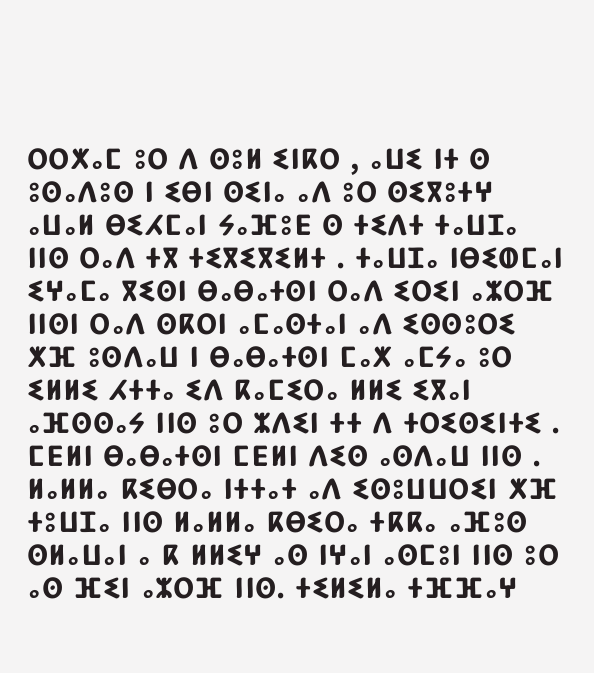ⵔⵔⵅⴰⵎ ⵓⵔ ⴷ ⵙⵓⵍ ⵉⵏⴽⵔ , ⴰⵡⵉ ⵏⵜ ⵙ ⵓⵙⴰⴷⵓⵙ ⵏ ⵉⴱⵏ ⵙⵉⵏⴰ ⴰⴷ ⵓⵔ ⵙⵉⴳⵓⵜⵖ ⴰⵡⴰⵍ ⴱⵉⵃⵎⴰⵏ ⵢⴰⴼⵓⴹ ⵙ ⵜⵉⴷⵜ ⵜⴰⵡⵊⴰ ⵏⵏⵙ ⵔⴰⴷ ⵜⴳ ⵜⵉⴳⵉⴳⵉⵍⵜ . ⵜⴰⵡⵊⴰ ⵏⴱⵉⵀⵎⴰⵏ ⵉⵖⴰⵎⴰ ⴳⵉⵙⵏ ⴱⴰⴱⴰⵜⵙⵏ ⵔⴰⴷ ⵉⵔⵉⵏ ⴰⵣⵔⴼ ⵏⵏⵙⵏ ⵔⴰⴷ ⵙⴽⵔⵏ ⴰⵎⴰⵙⵜⴰⵏ ⴰⴷ ⵉⵙⵙⵓⵔⵉ ⵅⴼ ⵓⵙⴷⴰⵡ ⵏ ⴱⴰⴱⴰⵜⵙⵏ ⵎⴰⵅ ⴰⵎⵢⴰ ⵓⵔ ⵉⵍⵍⵉ ⵃⵜⵜⴰ ⵉⴷ ⴽⴰⵎⵉⵔⴰ ⵍⵍⵉ ⵉⴳⴰⵏ ⴰⴼⵙⵙⴰⵢ ⵏⵏⵙ ⵓⵔ ⵣⴷⵉⵏ ⵜⵜ ⴷ ⵜⵔⵉⵙⵉⵏⵜⵉ . ⵎⴹⵍⵏ ⴱⴰⴱⴰⵜⵙⵏ ⵎⴹⵍⵏ ⴷⵉⵙ ⴰⵙⴷⴰⵡ ⵏⵏⵙ . ⵍⴰⵍⵍⴰ ⴽⵉⴱⵔⴰ ⵏⵜⵜⴰⵜ ⴰⴷ ⵉⵙⵓⵡⵡⵔⵉⵏ ⵅⴼ ⵜⵓⵡⵊⴰ ⵏⵏⵙ ⵍⴰⵍⵍⴰ ⴽⴱⵉⵔⴰ ⵜⴽⴽⴰ ⴰⴼⵓⵙ ⵙⵍⴰⵡⴰⵏ ⴰ ⴽ ⵍⵍⵉⵖ ⴰⵙ ⵏⵖⴰⵏ ⴰⵙⵎⵓⵏ ⵏⵏⵙ ⵓⵔ ⴰⵙ ⴼⵉⵏ ⴰⵣⵔⴼ ⵏⵏⵙ. ⵜⵉⵍⵉⵍⴰ ⵜⴼⴼⴰⵖ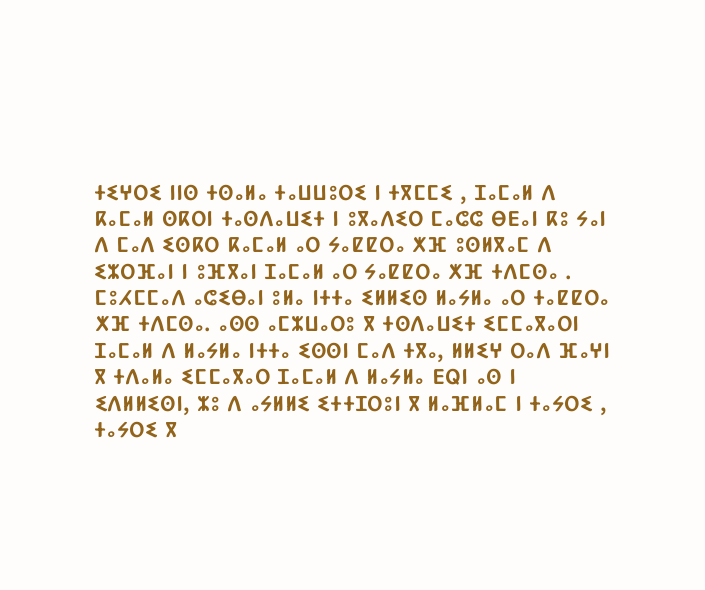ⵜⵉⵖⵔⵉ ⵏⵏⵙ ⵜⵙⴰⵍⴰ ⵜⴰⵡⵡⵓⵔⵉ ⵏ ⵜⴳⵎⵎⵉ , ⵊⴰⵎⴰⵍ ⴷ ⴽⴰⵎⴰⵍ ⵙⴽⵔⵏ ⵜⴰⵙⴷⴰⵡⵉⵜ ⵏ ⵓⴳⴰⴷⵉⵔ ⵎⴰⵛⵛ ⴱⴹⴰⵏ ⴽⵓ ⵢⴰⵏ ⴷ ⵎⴰⴷ ⵉⵙⴽⵔ ⴽⴰⵎⴰⵍ ⴰⵔ ⵢⴰⵇⵇⵔⴰ ⵅⴼ ⵓⵙⵍⴳⴰⵎ ⴷ ⵉⵣⵔⴼⴰⵏ ⵏ ⵓⴼⴳⴰⵏ ⵊⴰⵎⴰⵍ ⴰⵔ ⵢⴰⵇⵇⵔⴰ ⵅⴼ ⵜⴷⵎⵙⴰ . ⵎⵓⵃⵎⵎⴰⴷ ⴰⵛⵉⴱⴰⵏ ⵓⵍⴰ ⵏⵜⵜⴰ ⵉⵍⵍⵉⵙ ⵍⴰⵢⵍⴰ ⴰⵔ ⵜⴰⵇⵇⵔⴰ ⵅⴼ ⵜⴷⵎⵙⴰ. ⴰⵙⵙ ⴰⵎⵣⵡⴰⵔⵓ ⴳ ⵜⵙⴷⴰⵡⵉⵜ ⵉⵎⵎⴰⴳⴰⵔⵏ ⵊⴰⵎⴰⵍ ⴷ ⵍⴰⵢⵍⴰ ⵏⵜⵜⴰ ⵉⵙⵙⵏ ⵎⴰⴷ ⵜⴳⴰ, ⵍⵍⵉⵖ ⵔⴰⴷ ⴼⴰⵖⵏ ⴳ ⵜⴷⴰⵍⴰ ⵉⵎⵎⴰⴳⴰⵔ ⵊⴰⵎⴰⵍ ⴷ ⵍⴰⵢⵍⴰ ⴹⵕⵏ ⴰⵙ ⵏ ⵉⴷⵍⵍⵉⵙⵏ, ⵣⵓ ⴷ ⴰⵢⵍⵍⵉ ⵉⵜⵜⵊⵔⵓⵏ ⴳ ⵍⴰⴼⵍⴰⵎ ⵏ ⵜⴰⵢⵔⵉ , ⵜⴰⵢⵔⵉ ⴳ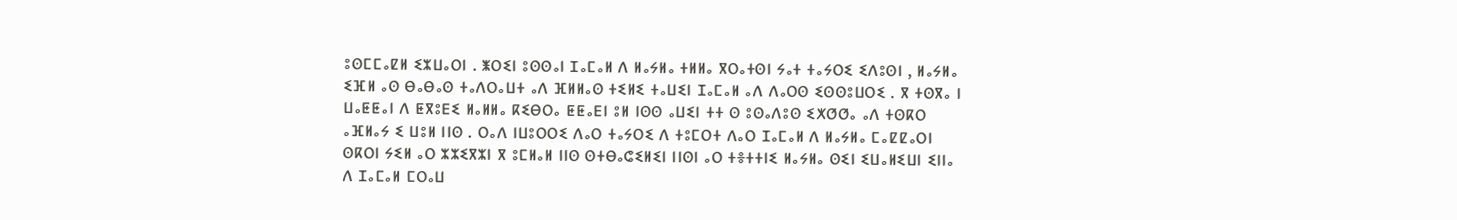ⵓⵙⵎⵎⴰⵇⵍ ⵉⵣⵡⴰⵔⵏ . ⵥⵔⵉⵏ ⵓⵙⵙⴰⵏ ⵊⴰⵎⴰⵍ ⴷ ⵍⴰⵢⵍⴰ ⵜⵍⵍⴰ ⴳⵔⴰⵜⵙⵏ ⵢⴰⵜ ⵜⴰⵢⵔⵉ ⵉⴷⵓⵙⵏ , ⵍⴰⵢⵍⴰ ⵉⴼⵍ ⴰⵙ ⴱⴰⴱⴰⵙ ⵜⴰⴷⵔⴰⵡⵜ ⴰⴷ ⴼⵍⵍⴰⵙ ⵜⵉⵍⵉ ⵜⴰⵡⵉⵏ ⵊⴰⵎⴰⵍ ⴰⴷ ⴷⴰⵔⵙ ⵉⵙⵙⵓⵡⵔⵉ . ⴳ ⵜⵙⴳⴰ ⵏ ⵡⴰⵟⵟⴰⵏ ⴷ ⵟⴳⵓⴹⵉ ⵍⴰⵍⵍⴰ ⴽⵉⴱⵔⴰ ⵟⵟⴰⴹⵏ ⵓⵍ ⵏⵙⵙ ⴰⵡⵉⵏ ⵜⵜ ⵙ ⵓⵙⴰⴷⵓⵙ ⵉⵅⵚⵚⴰ ⴰⴷ ⵜⵙⴽⵔ ⴰⴼⵍⴰⵢ ⵉ ⵡⵓⵍ ⵏⵏⵙ . ⵔⴰⴷ ⵏⵡⵓⵔⵔⵉ ⴷⴰⵔ ⵜⴰⵢⵔⵉ ⴷ ⵜⵓⵎⵔⵜ ⴷⴰⵔ ⵊⴰⵎⴰⵍ ⴷ ⵍⴰⵢⵍⴰ ⵎⴰⵇⵇⴰⵔⵏ ⵙⴽⵔⵏ ⵢⵉⵍ ⴰⵔ ⵣⵣⵉⴳⵣⵏ ⴳ ⵓⵎⵍⴰⵍ ⵏⵏⵙ ⵙⵜⴱⴰⵛⵉⵍⵉⵏ ⵏⵏⵙⵏ ⴰⵔ ⵜⴻⵜⵜⵏⵉ ⵍⴰⵢⵍⴰ ⵙⵉⵏ ⵉⵡⴰⵍⵉⵡⵏ ⵉⵏⵏⴰ ⴷ ⵊⴰⵎⴰⵍ ⵎⵔⴰⵡ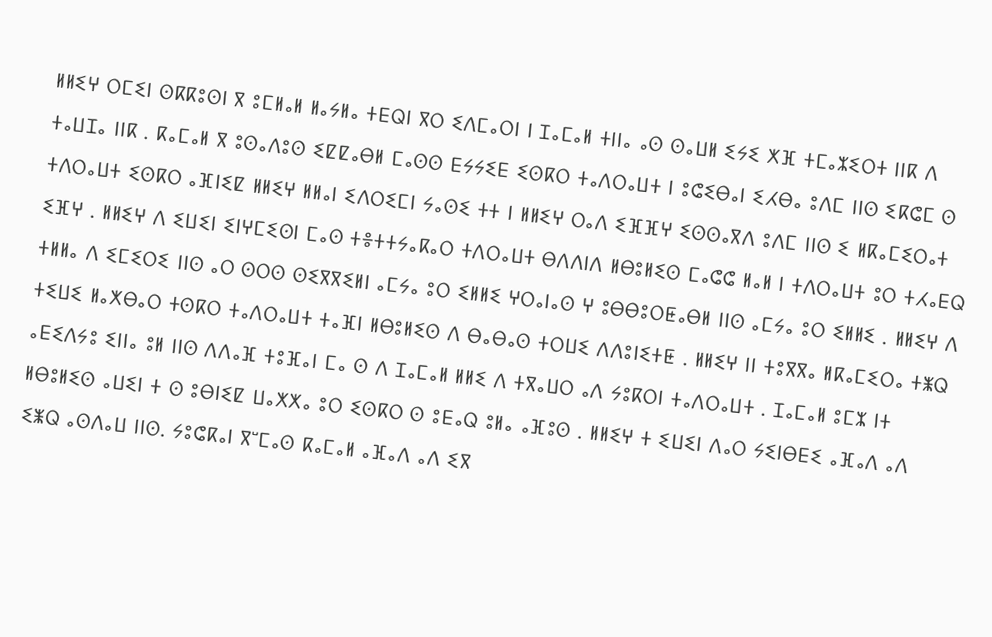ⵍⵍⵉⵖ ⵔⵎⵉⵏ ⵙⴽⴽⵓⵙⵏ ⴳ ⵓⵎⵍⴰⵍ ⵍⴰⵢⵍⴰ ⵜⴹⵕⵏ ⴳⵔ ⵉⴷⵎⴰⵔⵏ ⵏ ⵊⴰⵎⴰⵍ ⵜⵏⵏⴰ ⴰⵙ ⵙⴰⵡⵍ ⵉⵢⵉ ⵅⴼ ⵜⵎⴰⵣⵉⵔⵜ ⵏⵏⴽ ⴷ ⵜⴰⵡⵊⴰ ⵏⵏⴽ . ⴽⴰⵎⴰⵍ ⴳ ⵓⵙⴰⴷⵓⵙ ⵉⵇⵇⴰⴱⵍ ⵎⴰⵙⵙ ⴹⵢⵢⵉⴹ ⵉⵙⴽⵔ ⵜⴰⴷⵔⴰⵡⵜ ⵏ ⵓⵛⵉⴱⴰⵏ ⵉⵃⴱⴰ ⵓⴷⵎ ⵏⵏⵙ ⵉⴽⵛⵎ ⵙ ⵜⴷⵔⴰⵡⵜ ⵉⵙⴽⵔ ⴰⴼⵏⵉⵇ ⵍⵍⵉⵖ ⵍⵍⴰⵏ ⵉⴷⵔⵉⵎⵏ ⵢⴰⵙⵉ ⵜⵜ ⵏ ⵍⵍⵉⵖ ⵔⴰⴷ ⵉⴼⴼⵖ ⵉⵙⵙⴰⴳⴷ ⵓⴷⵎ ⵏⵏⵙ ⵉ ⵍⴽⴰⵎⵉⵔⴰⵜ ⵉⴼⵖ . ⵍⵍⵉⵖ ⴷ ⵉⵡⵉⵏ ⵉⵏⵖⵎⵉⵙⵏ ⵎⴰⵙ ⵜⴻⵜⵜⵢⴰⴽⴰⵔ ⵜⴷⵔⴰⵡⵜ ⴱⴷⴷⵏⴷ ⵍⴱⵓⵍⵉⵙ ⵎⴰⵛⵛ ⵍⴰⵍ ⵏ ⵜⴷⵔⴰⵡⵜ ⵓⵔ ⵜⵃⴰⴹⵕ ⵜⵍⵍⴰ ⴷ ⵉⵎⵉⵔⵉ ⵏⵏⵙ ⴰⵔ ⵙⵔⵙ ⵙⵉⴳⴳⵉⵍⵏ ⴰⵎⵢⴰ ⵓⵔ ⵉⵍⵍⵉ ⵖⵔⴰⵏⴰⵙ ⵖ ⵓⴱⴱⵓⵔⵟⴰⴱⵍ ⵏⵏⵙ ⴰⵎⵢⴰ ⵓⵔ ⵉⵍⵍⵉ . ⵍⵍⵉⵖ ⴷ ⵜⵉⵡⵉ ⵍⴰⵅⴱⴰⵔ ⵜⵙⴽⵔ ⵜⴰⴷⵔⴰⵡⵜ ⵜⴰⴼⵏ ⵍⴱⵓⵍⵉⵙ ⴷ ⴱⴰⴱⴰⵙ ⵜⵔⵡⵉ ⴷⴷⵓⵏⵉⵜⵟ . ⵍⵍⵉⵖ ⵏⵏ ⵜⵓⴳⴳⴰ ⵍⴽⴰⵎⵉⵔⴰ ⵜⵥⵕ ⴰⴹⵉⴷⵢⵓ ⵉⵏⵏⴰ ⵓⵍ ⵏⵏⵙ ⴷⴷⴰⴼ ⵜⵓⴼⴰⵏ ⵎⴰ ⵙ ⴷ ⵊⴰⵎⴰⵍ ⵍⵍⵉ ⴷ ⵜⴳⴰⵡⵔ ⴰⴷ ⵢⵓⴽⵔⵏ ⵜⴰⴷⵔⴰⵡⵜ . ⵊⴰⵎⴰⵍ ⵓⵎⵣ ⵏⵜ ⵍⴱⵓⵍⵉⵙ ⴰⵡⵉⵏ ⵜ ⵙ ⵓⴱⵏⵉⵇ ⵡⴰⵅⵅⴰ ⵓⵔ ⵉⵙⴽⵔ ⵙ ⵓⴹⴰⵕ ⵓⵍⴰ ⴰⴼⵓⵙ . ⵍⵍⵉⵖ ⵜ ⵉⵡⵉⵏ ⴷⴰⵔ ⵢⵉⵏⴱⴹⵉ ⴰⴼⴰⴷ ⴰⴷ ⵉⵥⵕ ⴰⵙⴷⴰⵡ ⵏⵏⵙ. ⵢⵓⵛⴽⴰⵏ ⴳⵯⵎⴰⵙ ⴽⴰⵎⴰⵍ ⴰⴼⴰⴷ ⴰⴷ ⵉⴳ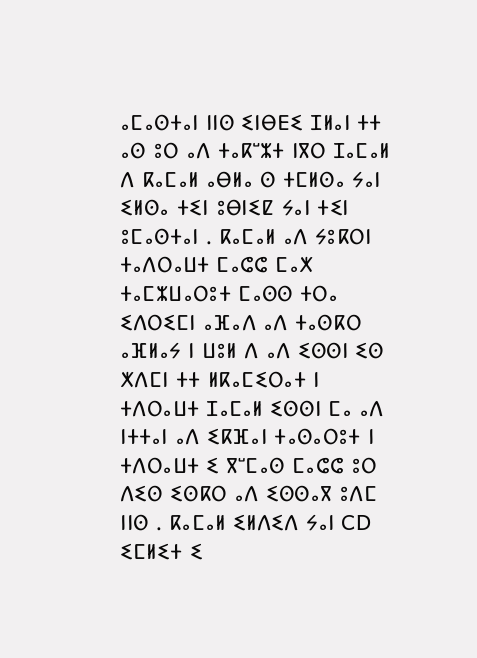ⴰⵎⴰⵙⵜⴰⵏ ⵏⵏⵙ ⵉⵏⴱⴹⵉ ⵊⵍⴰⵏ ⵜⵜ ⴰⵙ ⵓⵔ ⴰⴷ ⵜⴰⴽⵯⵣⵜ ⵏⴳⵔ ⵊⴰⵎⴰⵍ ⴷ ⴽⴰⵎⴰⵍ ⴰⴱⵍⴰ ⵙ ⵜⵎⵍⵙⴰ ⵢⴰⵏ ⵉⵍⵙⴰ ⵜⵉⵏ ⵓⴱⵏⵉⵇ ⵢⴰⵏ ⵜⵉⵏ ⵓⵎⴰⵙⵜⴰⵏ . ⴽⴰⵎⴰⵍ ⴰⴷ ⵢⵓⴽⵔⵏ ⵜⴰⴷⵔⴰⵡⵜ ⵎⴰⵛⵛ ⵎⴰⵅ ⵜⴰⵎⵣⵡⴰⵔⵓⵜ ⵎⴰⵙⵙ ⵜⵔⴰ ⵉⴷⵔⵉⵎⵏ ⴰⴼⴰⴷ ⴰⴷ ⵜⴰⵙⴽⵔ ⴰⴼⵍⴰⵢ ⵏ ⵡⵓⵍ ⴷ ⴰⴷ ⵉⵙⵙⵏ ⵉⵙ ⵅⴷⵎⵏ ⵜⵜ ⵍⴽⴰⵎⵉⵔⴰⵜ ⵏ ⵜⴷⵔⴰⵡⵜ ⵊⴰⵎⴰⵍ ⵉⵙⵙⵏ ⵎⴰ ⴰⴷ ⵏⵜⵜⴰⵏ ⴰⴷ ⵉⴽⴼⴰⵏ ⵜⴰⵙⴰⵔⵓⵜ ⵏ ⵜⴷⵔⴰⵡⵜ ⵉ ⴳⵯⵎⴰⵙ ⵎⴰⵛⵛ ⵓⵔ ⴷⵉⵙ ⵉⵙⴽⵔ ⴰⴷ ⵉⵙⵙⴰⴳ ⵓⴷⵎ ⵏⵏⵙ . ⴽⴰⵎⴰⵍ ⵉⵍⴷⵉⴷ ⵢⴰⵏ CD ⵉⵎⵍⵉⵜ ⵉ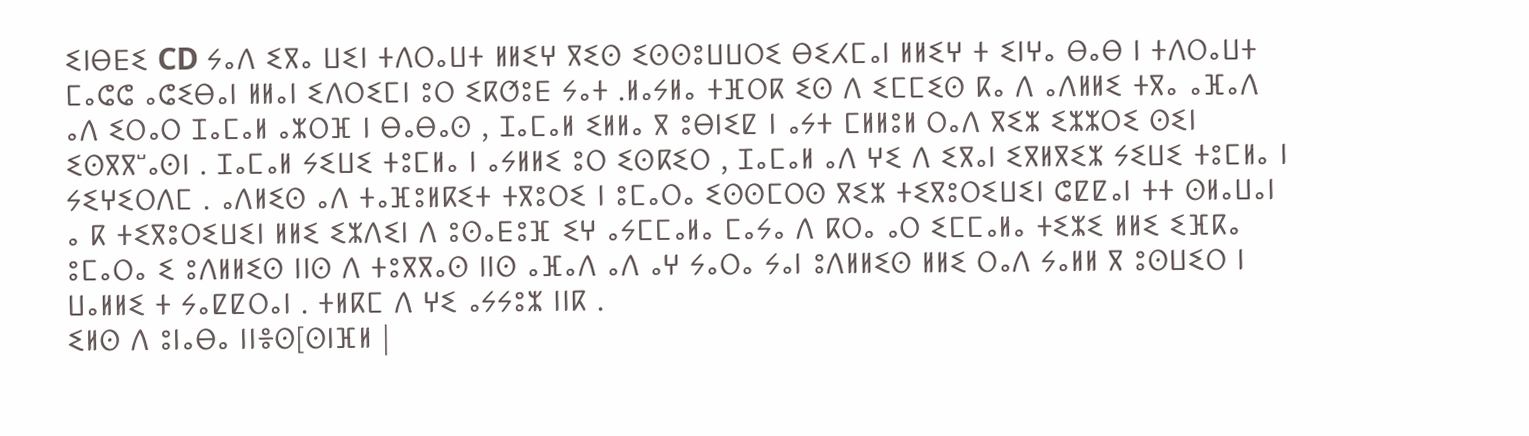ⵉⵏⴱⴹⵉ CD ⵢⴰⴷ ⵉⴳⴰ ⵡⵉⵏ ⵜⴷⵔⴰⵡⵜ ⵍⵍⵉⵖ ⴳⵉⵙ ⵉⵙⵙⵓⵡⵡⵔⵉ ⴱⵉⵃⵎⴰⵏ ⵍⵍⵉⵖ ⵜ ⵉⵏⵖⴰ ⴱⴰⴱ ⵏ ⵜⴷⵔⴰⵡⵜ ⵎⴰⵛⵛ ⴰⵛⵉⴱⴰⵏ ⵍⵍⴰⵏ ⵉⴷⵔⵉⵎⵏ ⵓⵔ ⵉⴽⵚⵓⴹ ⵢⴰⵜ .ⵍⴰⵢⵍⴰ ⵜⴼⵔⴽ ⵉⵙ ⴷ ⵉⵎⵎⵉⵙ ⴽⴰ ⴷ ⴰⴷⵍⵍⵉ ⵜⴳⴰ ⴰⴼⴰⴷ ⴰⴷ ⵉⵔⴰⵔ ⵊⴰⵎⴰⵍ ⴰⵣⵔⴼ ⵏ ⴱⴰⴱⴰⵙ , ⵊⴰⵎⴰⵍ ⵉⵍⵍⴰ ⴳ ⵓⴱⵏⵉⵇ ⵏ ⴰⵢⵜ ⵎⵍⵍⵓⵍ ⵔⴰⴷ ⴳⵉⵣ ⵉⵣⵣⵔⵉ ⵙⵉⵏ ⵉⵙⴳⴳⵯⴰⵙⵏ . ⵊⴰⵎⴰⵍ ⵢⵉⵡⵉ ⵜⵓⵎⵍⴰ ⵏ ⴰⵢⵍⵍⵉ ⵓⵔ ⵉⵙⴽⵉⵔ , ⵊⴰⵎⴰⵍ ⴰⴷ ⵖⵉ ⴷ ⵉⴳⴰⵏ ⵉⴳⵍⴳⵉⵣ ⵢⵉⵡⵉ ⵜⵓⵎⵍⴰ ⵏ ⵢⵉⵖⵉⵔⴷⵎ . ⴰⴷⵍⵉⵙ ⴰⴷ ⵜⴰⴼⵓⵍⴽⵉⵜ ⵜⴳⵓⵔⵉ ⵏ ⵓⵎⴰⵔⴰ ⵉⵙⵙⵎⵔⵙ ⴳⵉⵣ ⵜⵉⴳⵓⵔⵉⵡⵉⵏ ⵛⵇⵇⴰⵏ ⵜⵜ ⵙⵍⴰⵡⴰⵏ ⴰ ⴽ ⵜⵉⴳⵓⵔⵉⵡⵉⵏ ⵍⵍⵉ ⵉⵣⴷⵉⵏ ⴷ ⵓⵙⴰⴹⵓⴼ ⵉⵖ ⴰⵢⵎⵎⴰⵍⴰ ⵎⴰⵢⴰ ⴷ ⴽⵔⴰ ⴰⵔ ⵉⵎⵎⴰⵍⴰ ⵜⵉⵣⵉ ⵍⵍⵉ ⵉⴼⴽⴰ ⵓⵎⴰⵔⴰ ⵉ ⵓⴷⵍⵍⵉⵙ ⵏⵏⵙ ⴷ ⵜⵓⴳⴳⴰⵙ ⵏⵏⵙ ⴰⴼⴰⴷ ⴰⴷ ⴰⵖ ⵢⴰⵔⴰ ⵢⴰⵏ ⵓⴷⵍⵍⵉⵙ ⵍⵍⵉ ⵔⴰⴷ ⵢⴰⵍⵍ ⴳ ⵓⵙⵡⵉⵔ ⵏ ⵡⴰⵍⵍⵉ ⵜ ⵢⴰⵇⵇⵔⴰⵏ . ⵜⵍⴽⵎ ⴷ ⵖⵉ ⴰⵢⵢⵓⵣ ⵏⵏⴽ .
ⵉⵍⵙ ⴷ ⵓⵏⴰⴱⴰ ⵏⵏⴻⵙ[ⵙⵏⴼⵍ |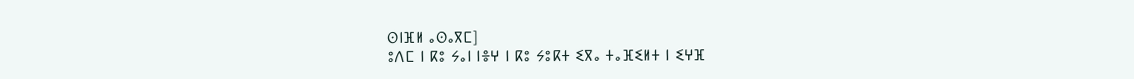ⵙⵏⴼⵍ ⴰⵙⴰⴳⵎ]
ⵓⴷⵎ ⵏ ⴽⵓ ⵢⴰⵏ ⵏⴻⵖ ⵏ ⴽⵓ ⵢⵓⴽⵜ ⵉⴳⴰ ⵜⴰⴼⵉⵍⵜ ⵏ ⵉⵖⴼ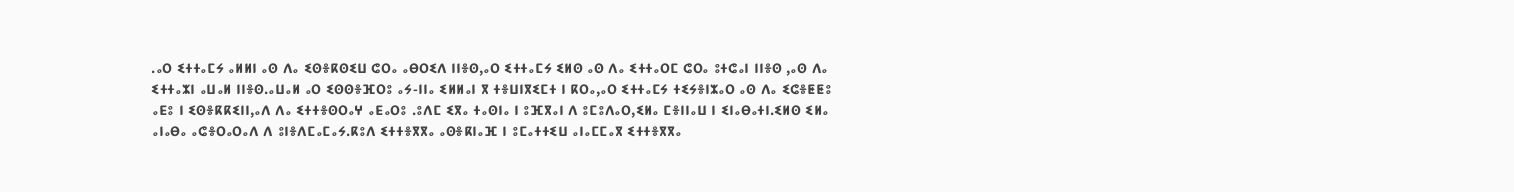.ⴰⵔ ⵉⵜⵜⴰⵎⵢ ⴰⵍⵍⵏ ⴰⵙ ⴷⴰ ⵉⵙⴻⴽⵙⵉⵡ ⵛⵔⴰ ⴰⴱⵔⵉⴷ ⵏⵏⴻⵙ,ⴰⵔ ⵉⵜⵜⴰⵎⵢ ⵉⵍⵙ ⴰⵙ ⴷⴰ ⵉⵜⵜⴰⵔⵎ ⵛⵔⴰ ⵓⵜⵛⴰⵏ ⵏⵏⴻⵙ ,ⴰⵙ ⴷⴰ ⵉⵜⵜⴰⵣⵏ ⴰⵡⴰⵍ ⵏⵏⴻⵙ.ⴰⵡⴰⵍ ⴰⵔ ⵉⵙⵙⴻⴼⵔⵓ ⴰⵢ-ⵏⵏⴰ ⵉⵍⵍⴰⵏ ⴳ ⵜⴻⵡⵏⴳⵉⵎⵜ ⵏ ⴽⵔⴰ,ⴰⵔ ⵉⵜⵜⴰⵎⵢ ⵜⵉⵢⴻⵏⵣⴰⵔ ⴰⵙ ⴷⴰ ⵉⵛⴻⵟⵟⵓ ⴰⴹⵓ ⵏ ⵉⵙⴻⴽⴽⵉⵏⵏ,ⴰⴷ ⴷⴰ ⵉⵜⵜⴻⵙⵔⴰⵖ ⴰⴹⴰⵔⵓ .ⵓⴷⵎ ⵉⴳⴰ ⵜⴰⵙⵏⴰ ⵏ ⵓⴼⴳⴰⵏ ⴷ ⵓⵎⵓⴷⴰⵔ,ⵉⵍⴰ ⵎⴻⵏⵏⴰⵡ ⵏ ⵉⵏⴰⴱⴰⵜⵏ.ⵉⵍⵙ ⵉⵍⴰ ⴰⵏⴰⴱⴰ ⴰⵛⴻⵔⴰⵔⴰⴷ ⴷ ⵓⵏⴻⴷⵎⴰⵎⴰⵢ.ⴽⵓⴷ ⵉⵜⵜⴻⴳⴳⴰ ⴰⵙⴻⴽⵏⴰⴼ ⵏ ⵓⵎⴰⵜⵜⵉⵡ ⴰⵏⴰⵎⵎⴰⴳ ⵉⵜⵜⴻⴳⴳⴰ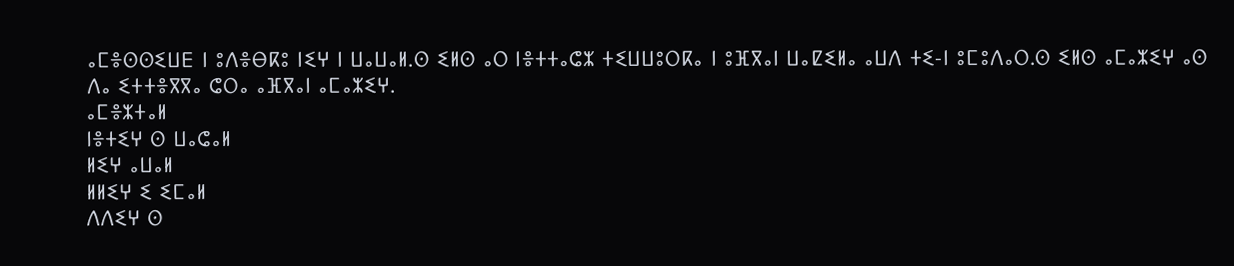ⴰⵎⴻⵙⵙⵉⵡⴹ ⵏ ⵓⴷⴻⴱⴽⵓ ⵏⵉⵖ ⵏ ⵡⴰⵡⴰⵍ.ⵙ ⵉⵍⵙ ⴰⵔ ⵏⴻⵜⵜⴰⵛⵣ ⵜⵉⵡⵡⵓⵔⴽⴰ ⵏ ⵓⴼⴳⴰⵏ ⵡⴰⵇⵉⵍⴰ ⴰⵡⴷ ⵜⵉ-ⵏ ⵓⵎⵓⴷⴰⵔ.ⵙ ⵉⵍⵙ ⴰⵎⴰⵣⵉⵖ ⴰⵙ ⴷⴰ ⵉⵜⵜⴻⴳⴳⴰ ⵛⵔⴰ ⴰⴼⴳⴰⵏ ⴰⵎⴰⵣⵉⵖ.
ⴰⵎⴻⵣⵜⴰⵍ
ⵏⴻⵜⵉⵖ ⵙ ⵡⴰⵛⴰⵍ
ⵍⵉⵖ ⴰⵡⴰⵍ
ⵍⵍⵉⵖ ⵉ ⵉⵎⴰⵍ
ⴷⴷⵉⵖ ⵙ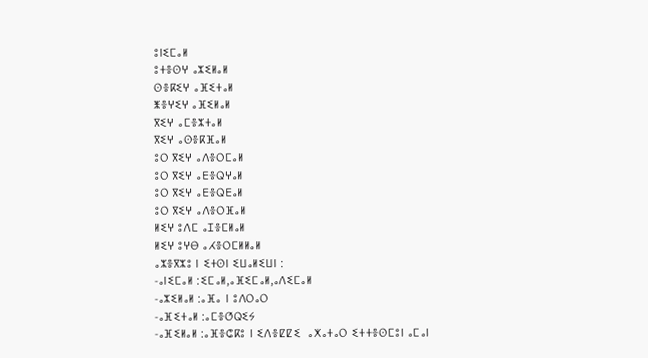ⵓⵏⵉⵎⴰⵍ
ⵓⵜⴻⵙⵖ ⴰⵣⵉⵍⴰⵍ
ⵙⴻⴽⵉⵖ ⴰⴼⵉⵜⴰⵍ
ⵥⴻⵖⵉⵖ ⴰⴼⵉⵍⴰⵍ
ⴳⵉⵖ ⴰⵎⴻⵣⵜⴰⵍ
ⴳⵉⵖ ⴰⵙⴻⴽⴼⴰⵍ
ⵓⵔ ⴳⵉⵖ ⴰⴷⴻⵔⵎⴰⵍ
ⵓⵔ ⴳⵉⵖ ⴰⴹⴻⵕⵖⴰⵍ
ⵓⵔ ⴳⵉⵖ ⴰⴹⴻⵕⴹⴰⵍ
ⵓⵔ ⴳⵉⵖ ⴰⴷⴻⵔⴼⴰⵍ
ⵍⵉⵖ ⵓⴷⵎ ⴰⵊⴻⵎⵍⴰⵍ
ⵍⵉⵖ ⵓⵖⴱ ⴰⵃⴻⵔⵎⵍⵍⴰⵍ
ⴰⵣⴻⴳⵣⵓ ⵏ ⵉⵜⵙⵏ ⵉⵡⴰⵍⵉⵡⵏ :
-ⴰⵏⵉⵎⴰⵍ :ⵉⵎⴰⵍ,ⴰⴼⵉⵎⴰⵍ,ⴰⴷⵉⵎⴰⵍ
-ⴰⵣⵉⵍⴰⵍ :ⴰⴼⴰ ⵏ ⵓⴷⵔⴰⵔ
-ⴰⴼⵉⵜⴰⵍ :ⴰⵎⴻⵚⵕⵉⵢ
-ⴰⴼⵉⵍⴰⵍ :ⴰⴼⴻⵛⴽⵓ ⵏ ⵉⴷⴻⵇⵇⵉ  ⴰⵅⴰⵜⴰⵔ ⵉⵜⵜⴻⵙⵎⵓⵏ ⴰⵎⴰⵏ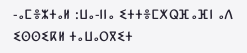-ⴰⵎⴻⵣⵜⴰⵍ :ⵡⴰ-ⵏⵏⴰ ⵉⵜⵜⴻⵎⵅⵕⴼⴰⴼⵏ ⴰⴷ ⵉⵙⵙⵉⴽⵍ ⵜⴰⵡⴰⵔⴳⵉⵜ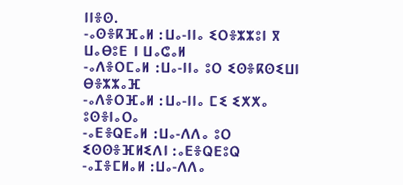ⵏⵏⴻⵙ.
-ⴰⵙⴻⴽⴼⴰⵍ :ⵡⴰ-ⵏⵏⴰ ⵉⵔⴻⵣⵣⵓⵏ ⴳ ⵡⴰⴱⵓⴹ ⵏ ⵡⴰⵛⴰⵍ
-ⴰⴷⴻⵔⵎⴰⵍ :ⵡⴰ-ⵏⵏⴰ ⵓⵔ ⵉⵙⴻⴽⵙⵉⵡⵏ ⴱⴻⵣⵣⴰⴼ
-ⴰⴷⴻⵔⴼⴰⵍ :ⵡⴰ-ⵏⵏⴰ ⵎⵉ ⵉⵅⵅⴰ ⵓⵙⴻⵏⴰⵔⴰ
-ⴰⴹⴻⵕⴹⴰⵍ :ⵡⴰ-ⴷⴷⴰ ⵓⵔ ⵉⵙⵙⴻⴼⵍⵉⴷⵏ :ⴰⴹⴻⵕⴹⵓⵕ
-ⴰⵊⴻⵎⵍⴰⵍ :ⵡⴰ-ⴷⴷⴰ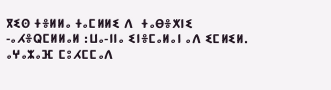ⴳⵉⵙ ⵜⴻⵍⵍⴰ ⵜⴰⵎⵍⵍⵉ ⴷ  ⵜⴰⴱⴻⵅⵏⵉ
-ⴰⵃⴻⵕⵎⵍⵍⴰⵍ :ⵡⴰ-ⵏⵏⴰ ⵉⵏⴻⵎⴰⵍⴰⵏ ⴰⴷ ⵉⵎⵍⵉⵍ.
ⴰⵖⴰⵣⴰⴼ ⵎⵓⵃⵎⵎⴰⴷ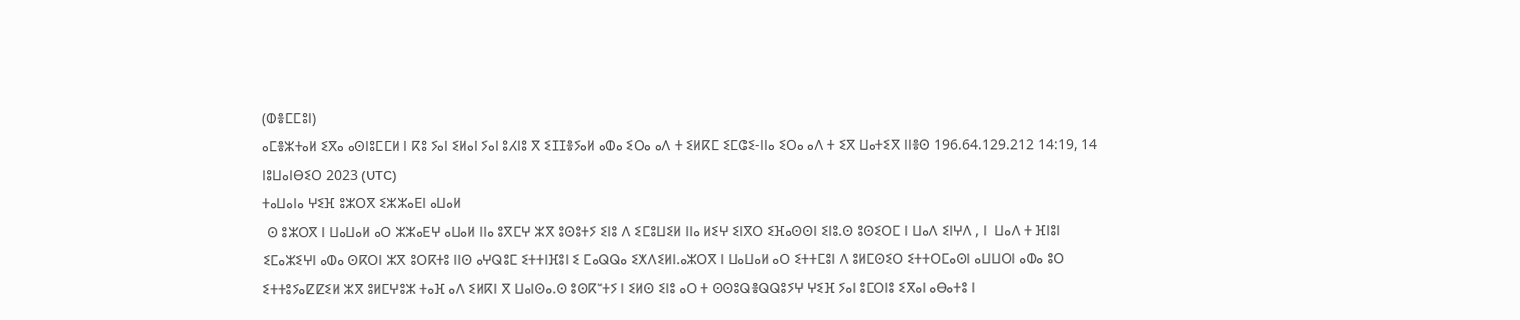(ⵀⴻⵎⵎⵓⵏ)
ⴰⵎⴻⵣⵜⴰⵍ ⵉⴳⴰ ⴰⵙⵏⵓⵎⵎⵍ ⵏ ⴽⵓ ⵢⴰⵏ ⵉⵍⴰⵏ ⵢⴰⵏ ⵓⵃⵏⵓ ⴳ ⵉⵊⵊⴻⵢⴰⵍ ⴰⵀⴰ ⵉⵔⴰ ⴰⴷ ⵜ ⵉⵍⴽⵎ ⵉⵎⵛⵉ-ⵏⵏⴰ ⵉⵔⴰ ⴰⴷ ⵜ ⵉⴳ ⵡⴰⵜⵉⴳ ⵏⵏⴻⵙ 196.64.129.212 14:19, 14 ⵏⵓⵡⴰⵏⴱⵉⵔ 2023 (UTC)
ⵜⴰⵡⴰⵏⴰ ⵖⵉⴼ ⵓⵣⵔⴳ ⵉⵣⵣⴰⴹⵏ ⴰⵡⴰⵍ
 ⵙ ⵓⵣⵔⴳ ⵏ ⵡⴰⵡⴰⵍ ⴰⵔ ⵣⵣⴰⴹⵖ ⴰⵡⴰⵍ ⵏⵏⴰ ⵓⴳⵎⵖ ⵣⴳ ⵓⵙⵓⵜⵢ ⵉⵏⵓ ⴷ ⵉⵎⵓⵡⵉⵍ ⵏⵏⴰ ⵍⵉⵖ ⵉⵏⴳⵔ ⵉⴼⴰⵙⵙⵏ ⵉⵏⵓ.ⵙ ⵓⵙⵉⵔⵎ ⵏ ⵡⴰⴷ ⵉⵏⵖⴷ , ⵏ  ⵡⴰⴷ ⵜ ⴼⵏⵓⵏ ⵉⵎⴰⵣⵉⵖⵏ ⴰⵀⴰ ⵙⴽⵔⵏ ⵣⴳ ⵓⵔⴽⵜⵓ ⵏⵏⵙ ⴰⵖⵕⵓⵎ ⵉⵜⵜⵏⴼⵓⵏ ⵉ ⵎⴰⵕⵕⴰ ⵉⵅⴷⵉⵍⵏ.ⴰⵣⵔⴳ ⵏ ⵡⴰⵡⴰⵍ ⴰⵔ ⵉⵜⵜⵎⵓⵏ ⴷ ⵓⵍⵎⵙⵉⵔ ⵉⵜⵜⵔⵎⴰⵙⵏ ⴰⵡⵡⵔⵏ ⴰⵀⴰ ⵓⵔ ⵉⵜⵜⵓⵢⴰⵇⵇⵉⵍ ⵣⴳ ⵓⵍⵎⵖⵓⵣ ⵜⴰⴼ ⴰⴷ ⵉⵍⴽⵏ ⴳ ⵡⴰⵏⵙⴰ.ⵙ ⵓⵙⴽⵯⵜⵢ ⵏ ⵉⵍⵙ ⵉⵏⵓ ⴰⵔ ⵜ ⵙⵙⵓⵕⴻⵕⵕⵓⵢⵖ ⵖⵉⴼ ⵢⴰⵏ ⵓⵎⵔⵏⵓ ⵉⴳⴰⵏ ⴰⴱⴰⵜⵓ ⵏ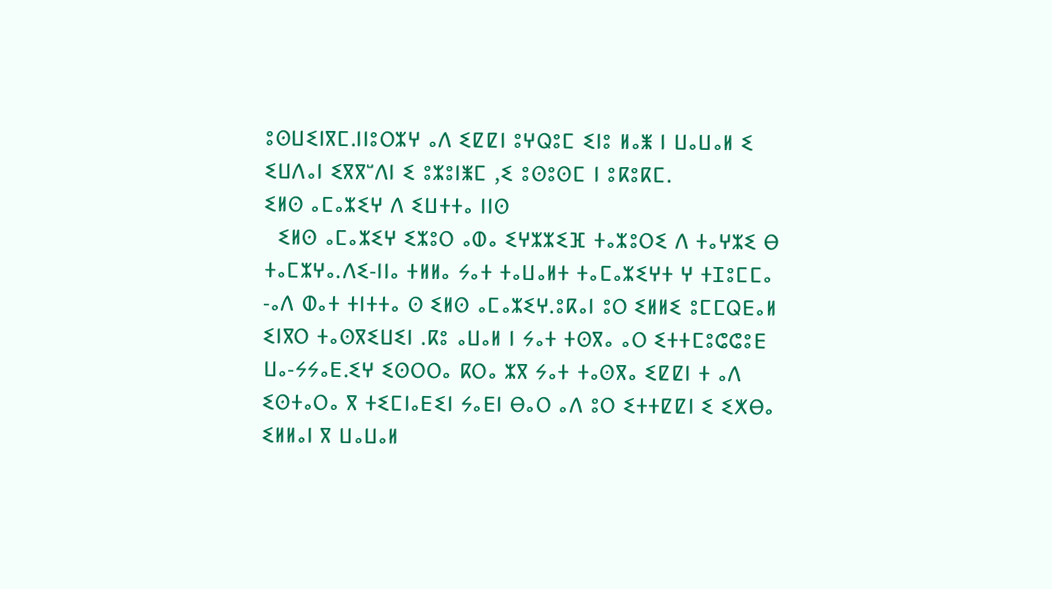ⵓⵙⵡⵉⵏⴳⵎ.ⵏⵏⵓⵔⵣⵖ ⴰⴷ ⵉⵇⵇⵏ ⵓⵖⵕⵓⵎ ⵉⵏⵓ ⵍⴰⵥ ⵏ ⵡⴰⵡⴰⵍ ⵉ ⵉⵡⴷⴰⵏ ⵉⴳⴳⵯⴷⵏ ⵉ ⵓⵣⵓⵏⵥⵎ ,ⵉ ⵓⵙⵓⵙⵎ ⵏ ⵓⴽⵓⴽⵎ.
ⵉⵍⵙ ⴰⵎⴰⵣⵉⵖ ⴷ ⵉⵡⵜⵜⴰ ⵏⵏⵙ
  ⵉⵍⵙ ⴰⵎⴰⵣⵉⵖ ⵉⵣⵓⵔ ⴰⵀⴰ ⵉⵖⵣⵣⵉⴼ ⵜⴰⵣⵓⵔⵉ ⴷ ⵜⴰⵖⵣⵉ ⴱ ⵜⴰⵎⵣⵖⴰ.ⴷⵉ-ⵏⵏⴰ ⵜⵍⵍⴰ ⵢⴰⵜ ⵜⴰⵡⴰⵍⵜ ⵜⴰⵎⴰⵣⵉⵖⵜ ⵖ ⵜⵊⵓⵎⵎⴰ -ⴰⴷ ⵀⴰⵜ ⵜⵏⵜⵜⴰ ⵙ ⵉⵍⵙ ⴰⵎⴰⵣⵉⵖ.ⵓⴽⴰⵏ ⵓⵔ ⵉⵍⵍⵉ ⵓⵎⵎⵕⴹⴰⵍ ⵉⵏⴳⵔ ⵜⴰⵙⴳⵉⵡⵉⵏ .ⴽⵓ ⴰⵡⴰⵍ ⵏ ⵢⴰⵜ ⵜⵙⴳⴰ ⴰⵔ ⵉⵜⵜⵎⵓⵛⵛⵓⴹ ⵡⴰ-ⵢⵢⴰⴹ.ⵉⵖ ⵉⵙⵔⵔⴰ ⴽⵔⴰ ⵣⴳ ⵢⴰⵜ ⵜⴰⵙⴳⴰ ⵉⵇⵇⵏ ⵜ ⴰⴷ ⵉⵙⵜⴰⵔⴰ ⴳ ⵜⵉⵎⵏⴰⴹⵉⵏ ⵢⴰⴹⵏ ⴱⴰⵔ ⴰⴷ ⵓⵔ ⵉⵜⵜⵇⵇⵏ ⵉ ⵉⵅⴱⴰ ⵉⵍⵍⴰⵏ ⴳ ⵡⴰⵡⴰⵍ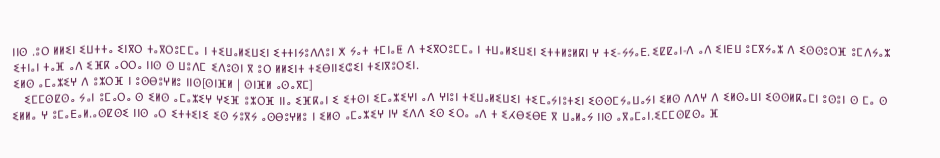ⵏⵏⵙ .ⵓⵔ ⵍⵍⵉⵏ ⵉⵡⵜⵜⴰ ⵉⵏⴳⵔ ⵜⴰⴳⵔⵓⵎⵎⴰ ⵏ ⵜⵉⵡⴰⵍⵉⵡⵉⵏ ⵉⵜⵜⵏⵢⵓⴷⴷⵓⵏ ⵅ ⵢⴰⵜ ⵜⵎⵏⴰⵟ ⴷ ⵜⵉⴳⵔⵓⵎⵎⴰ ⵏ ⵜⵡⴰⵍⵉⵡⵉⵏ ⵉⵜⵜⵍⵓⵍⴽⵏ ⵖ ⵜⵉ-ⵢⵢⴰⴹ.ⵉⵇⵇⴰⵏ-ⴷ ⴰⴷ ⵉⵏⴹⵡ ⵓⵎⴳⵢⴰⵣ ⴷ ⵉⵙⵙⵓⵔⴼ ⵓⵎⴷⵢⴰⵣ ⵉⵜⵏⴰⵏ ⵜⴰⴼ ⴰⴷ ⵉⴼⴽ ⴰⵔⵔⴰ ⵏⵏⵙ ⵙ ⵡⵓⴷⵎ ⵉⴷⵓⵙⵏ ⴳ ⵓⵔ ⵍⵍⵉⵏⵜ ⵜⵉⴱⵏⵏⵉⵛⵉⵏ ⵜⵉⵏⴳⵓⵔⵉⵏ.
ⵉⵍⵙ ⴰⵎⴰⵣⵉⵖ ⴷ ⵓⵣⵔⴼ ⵏ ⵓⵙⴱⵓⵖⵍⵓ ⵏⵏⵙ[ⵙⵏⴼⵍ | ⵙⵏⴼⵍ ⴰⵙⴰⴳⵎ]
   ⵉⵎⵎⵙⵇⵙⴰ ⵢⴰⵏ ⵓⵎⴰⵔⴰ ⵙ ⵉⵍⵙ ⴰⵎⴰⵣⵉⵖ ⵖⵉⴼ ⵓⵣⵔⴼ ⵏⵏⴰ ⵉⴼⴽⴰⵏ ⵉ ⵉⵜⵙⵏ ⵉⵎⴰⵣⵉⵖⵏ ⴰⴷ ⵖⵏⵓⵏ ⵜⵉⵡⴰⵍⵉⵡⵉⵏ ⵜⵉⵎⴰⵢⵏⵓⵜⵉⵏ ⵉⵙⵙⵎⵢⴰⵡⴰⵢⵏ ⵉⵍⵙ ⴷⴷⵖ ⴷ ⵉⵍⵙⴰⵡⵏ ⵉⵙⵙⵍⴽⴰⵎⵏ ⵓⵙⵓⵏ ⵙ ⵎⴰ ⵙ ⵉⵍⵍⴰ ⵖ ⵓⵎⴰⴹⴰⵍ.ⴰⵙⵇⵙⵉ ⵏⵏⵙ ⴰⵔ ⵉⵜⵜⵉⵏⵉ ⵉⵙ ⵢⵓⴳⵢ ⴰⵙⴱⵓⵖⵍⵓ ⵏ ⵉⵍⵙ ⴰⵎⴰⵣⵉⵖ ⵏⵖ ⵉⴷⴷ ⵉⵙ ⵉⵔⴰ ⴰⴷ ⵜ ⵉⵃⴱⵉⴱⴹ ⴳ ⵡⴰⵍⴰⵢ ⵏⵏⵙ ⴰⴳⴰⵎⴰⵏ.ⵉⵎⵎⵙⵇⵙⴰ ⴼ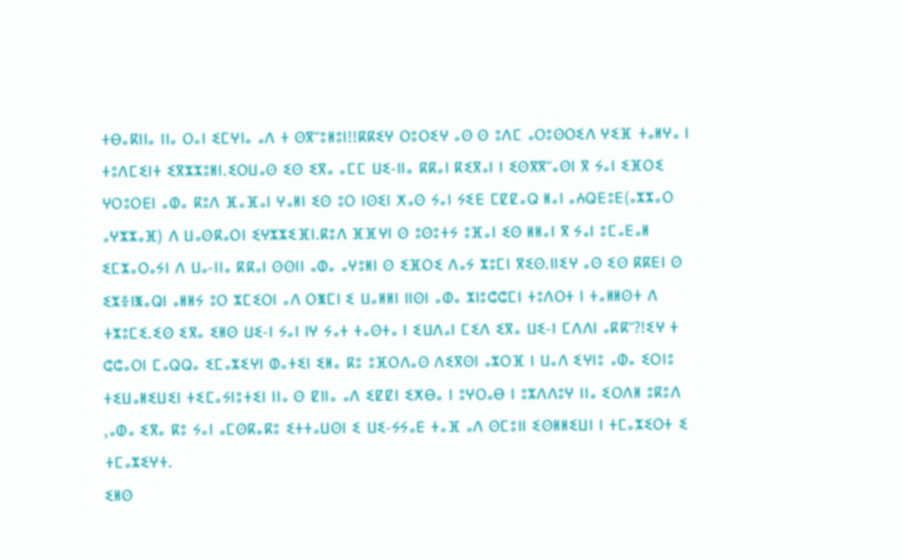ⵜⴱⴰⴽⵏⵏⴰ ⵏⵏⴰ ⵔⴰⵏ ⵉⵎⵖⵏⴰ ⴰⴷ ⵜ ⵙⴳⵯⵓⵍⵓⵏ!!ⴽⴽⵉⵖ ⵔⵓⵔⵉⵖ ⴰⵙ ⵙ ⵓⴷⵎ ⴰⵔⵓⵙⵔⵉⴷ ⵖⵉⴼ ⵜⴰⵍⵖⴰ ⵏ ⵜⵓⴷⵎⵉⵏⵜ ⵉⴳⵣⵣⵓⵍⵏ.ⵉⵔⵡⴰⵙ ⵉⵙ ⵉⴳⴰ ⴰⵎⵎ ⵡⵉ-ⵏⵏⴰ ⴽⴽⴰⵏ ⴽⵉⴳⴰⵏ ⵏ ⵉⵙⴳⴳⵯⴰⵙⵏ ⴳ ⵢⴰⵏ ⵉⴼⵔⵉ ⵖⵔⵓⵔⴹⵏ ⴰⵀⴰ ⴽⵓⴷ ⴼⴰⴼⴰⵏ ⵖⴰⵍⵏ ⵉⵙ ⵓⵔ ⵏⵙⵉⵏ ⵅⴰⵙ ⵢⴰⵏ ⵢⵉⴹ ⵎⵇⵇⴰⵕ ⵍⴰⵏ ⴰⵄⵕⴹⵓⴹ(ⴰⵣⵣⴰⵔ ⴰⵖⵣⵣⴰⴼ) ⴷ ⵡⴰⵙⴽⴰⵔⵏ ⵉⵖⵣⵣⵉⴼⵏ.ⴽⵓⴷ ⴼⴼⵖⵏ ⵙ ⵓⵙⵓⵜⵢ ⵓⴼⴰⵏ ⵉⵙ ⵍⵍⴰⵏ ⴳ ⵢⴰⵏ ⵓⵎⴰⴹⴰⵍ ⵉⵎⵣⴰⵔⴰⵢⵏ ⴷ ⵡⴰ-ⵏⵏⴰ ⴽⴽⴰⵏ ⵙⵙⵏⵏ ⴰⵀⴰ ⴰⵖⵓⵍⵏ ⵙ ⵉⴼⵔⵉ ⴷⴰⵢ ⵣⵓⵎⵏ ⴳⵉⵙ.ⵏⵏⵉⵖ ⴰⵙ ⵉⵙ ⴽⴽⴹⵏ ⵙ ⵉⵣⴻⵏⵥⴰⵕⵏ ⴰⵍⵍⵢ ⵓⵔ ⵣⵎⵉⵔⵏ ⴰⴷ ⵔⵥⵎⵏ ⵉ ⵡⴰⵍⵍⵏ ⵏⵏⵙⵏ ⴰⵀⴰ ⵣⵏⵓⵛⵛⵎⵏ ⵜⵓⴷⵔⵜ ⵏ ⵜⴰⵍⵍⵙⵜ ⴷ ⵜⵣⵓⵎⵉ.ⵉⵙ ⵉⴳⴰ ⵉⵍⵙ ⵡⵉ-ⵏ ⵢⴰⵏ ⵏⵖ ⵢⴰⵜ ⵜⴰⵙⵜⴰ ⵏ ⵉⵡⴷⴰⵏ ⵎⵉⴷ ⵉⴳⴰ ⵡⵉ-ⵏ ⵎⴷⴷⵏ ⴰⴽⴽⵯ?!ⵉⵖ ⵜ ⵛⵛⴰⵔⵏ ⵎⴰⵕⵕⴰ ⵉⵎⴰⵣⵉⵖⵏ ⵀⴰⵜⵉⵏ ⵉⵍⴰ ⴽⵓ ⵓⴼⵔⴷⴰⵙ ⴷⵉⴳⵙⵏ ⴰⵣⵔⴼ ⵏ ⵡⴰⴷ ⵉⵖⵏⵓ ⴰⵀⴰ ⵉⵔⵏⵓ ⵜⵉⵡⴰⵍⵉⵡⵉⵏ ⵜⵉⵎⴰⵢⵏⵓⵜⵉⵏ ⵏⵏⴰ ⵙ ⵇⵏⵏⴰ ⴰⴷ ⵉⵇⵇⵏ ⵉⵅⴱⴰ ⵏ ⵓⵖⵔⴰⴱ ⵏ ⵓⵣⴷⴷⵓⵖ ⵏⵏⴰ ⵉⵔⴷⵍ ⵓⴽⵓⴷ ,ⴰⵀⴰ ⵉⴳⴰ ⴽⵓ ⵢⴰⵏ ⴰⵎⵙⴽⴰⴽⵓ ⵉⵜⵜⴰⵡⵙⵏ ⵉ ⵡⵉ-ⵢⵢⴰⴹ ⵜⴰⴼ ⴰⴷ ⵙⵎⵓⵏⵏ ⵉⵙⵍⵍⵉⵡⵏ ⵏ ⵜⵎⴰⵣⵉⵔⵜ ⵉ ⵜⵎⴰⵣⵉⵖⵜ.
ⵉⵍⵙ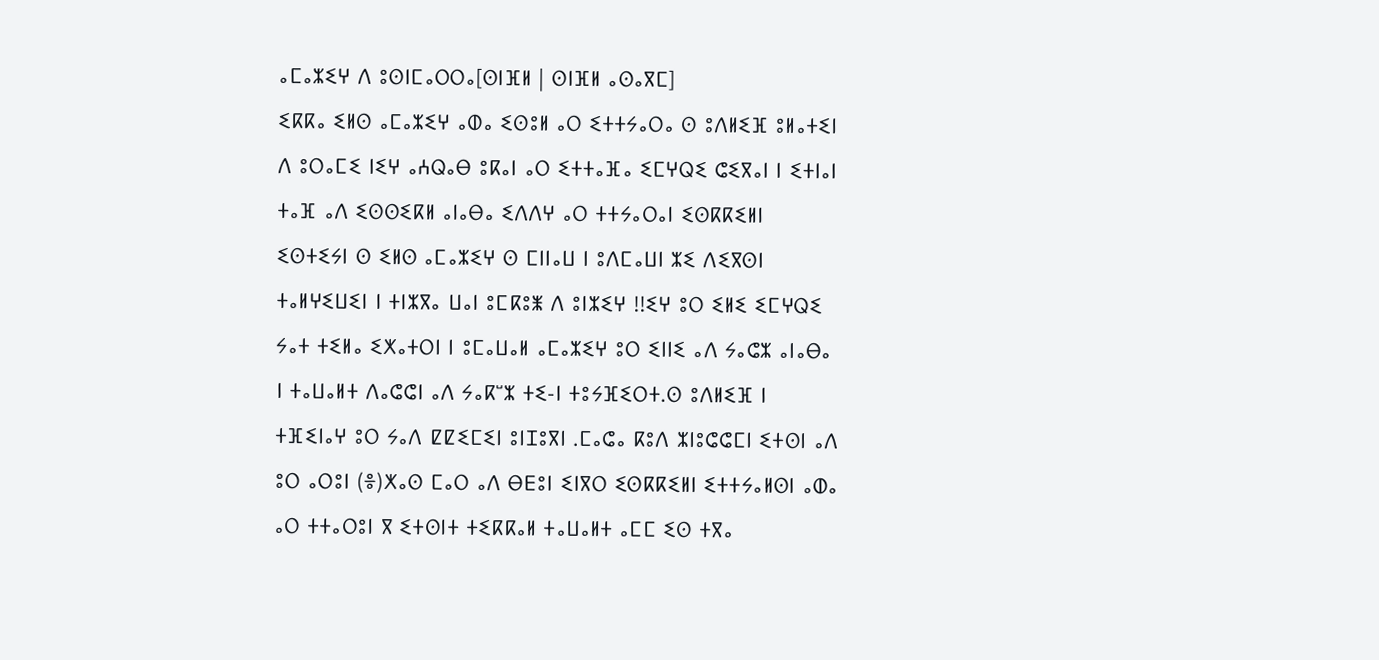ⴰⵎⴰⵣⵉⵖ ⴷ ⵓⵙⵏⵎⴰⵔⵔⴰ[ⵙⵏⴼⵍ | ⵙⵏⴼⵍ ⴰⵙⴰⴳⵎ]
ⵉⴽⴽⴰ ⵉⵍⵙ ⴰⵎⴰⵣⵉⵖ ⴰⵀⴰ ⵉⵙⵓⵍ ⴰⵔ ⵉⵜⵜⵢⴰⵔⴰ ⵙ ⵓⴷⵍⵉⴼ ⵓⵍⴰⵜⵉⵏ ⴷ ⵓⵔⴰⵎⵉ ⵏⵉⵖ ⴰⵄⵕⴰⴱ ⵓⴽⴰⵏ ⴰⵔ ⵉⵜⵜⴰⴼⴰ ⵉⵎⵖⵕⵉ ⵛⵉⴳⴰⵏ ⵏ ⵉⵜⵏⴰⵏ ⵜⴰⴼ ⴰⴷ ⵉⵙⵙⵉⴽⵍ ⴰⵏⴰⴱⴰ ⵉⴷⴷⵖ ⴰⵔ ⵜⵜⵢⴰⵔⴰⵏ ⵉⵙⴽⴽⵉⵍⵏ ⵉⵙⵜⵉⵢⵏ ⵙ ⵉⵍⵙ ⴰⵎⴰⵣⵉⵖ ⵙ ⵎⵏⵏⴰⵡ ⵏ ⵓⴷⵎⴰⵡⵏ ⵣⵉ ⴷⵉⴳⵙⵏ ⵜⴰⵍⵖⵉⵡⵉⵏ ⵏ ⵜⵏⵣⴳⴰ ⵡⴰⵏ ⵓⵎⴽⵓⵥ ⴷ ⵓⵏⵣⵉⵖ !!ⵉⵖ ⵓⵔ ⵉⵍⵉ ⵉⵎⵖⵕⵉ ⵢⴰⵜ ⵜⵉⵍⴰ ⵉⵅⴰⵜⵔⵏ ⵏ ⵓⵎⴰⵡⴰⵍ ⴰⵎⴰⵣⵉⵖ ⵓⵔ ⵉⵏⵏⵉ ⴰⴷ ⵢⴰⵛⵣ ⴰⵏⴰⴱⴰ ⵏ ⵜⴰⵡⴰⵍⵜ ⴷⴰⵛⵛⵏ ⴰⴷ ⵢⴰⴽⵯⵣ ⵜⵉ-ⵏ ⵜⵓⵢⴼⵉⵔⵜ.ⵙ ⵓⴷⵍⵉⴼ ⵏ ⵜⴼⵉⵏⴰⵖ ⵓⵔ ⵢⴰⴷ ⵇⵇⵉⵎⵉⵏ ⵓⵏⵊⵓⴳⵏ .ⵎⴰⵛⴰ ⴽⵓⴷ ⵣⵏⵓⵛⵛⵎⵏ ⵉⵜⵙⵏ ⴰⴷ ⵓⵔ ⴰⵔⵓⵏ (ⴻ)ⵅⴰⵙ ⵎⴰⵔ ⴰⴷ ⴱⴹⵓⵏ ⵉⵏⴳⵔ ⵉⵙⴽⴽⵉⵍⵏ ⵉⵜⵜⵢⴰⵍⵙⵏ ⴰⵀⴰ ⴰⵔ ⵜⵜⴰⵔⵓⵏ ⴳ ⵉⵜⵙⵏⵜ ⵜⵉⴽⴽⴰⵍ ⵜⴰⵡⴰⵍⵜ ⴰⵎⵎ ⵉⵙ ⵜⴳⴰ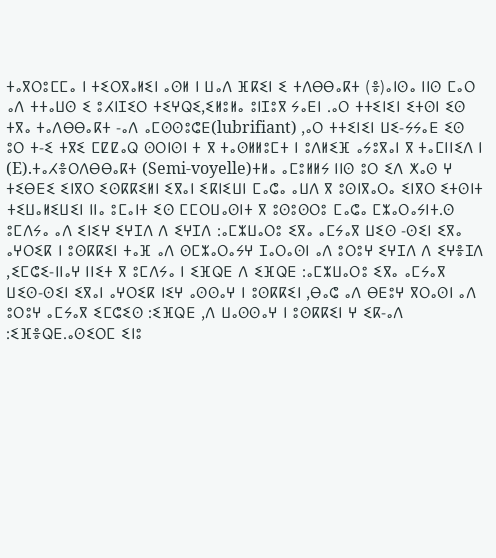ⵜⴰⴳⵔⵓⵎⵎⴰ ⵏ ⵜⵉⵔⴳⴰⵍⵉⵏ ⴰⵙⵍ ⵏ ⵡⴰⴷ ⴼⴽⵉⵏ ⵉ ⵜⴷⴱⴱⴰⴽⵜ (ⴻ)ⴰⵏⵙⴰ ⵏⵏⵙ ⵎⴰⵔ ⴰⴷ ⵜⵜⴰⵡⵙ ⵉ ⵓⵃⵏⵊⵉⵔ ⵜⵉⵖⵕⵉ,ⵉⵍⵓⵍⴰ ⵓⵏⵊⵓⴳ ⵢⴰⴹⵏ .ⴰⵔ ⵜⵜⵉⵏⵉⵏ ⵉⵜⵙⵏ ⵉⵙ ⵜⴳⴰ ⵜⴰⴷⴱⴱⴰⴽⵜ -ⴰⴷ ⴰⵎⵙⵙⵓⵛⴹ(lubrifiant) ,ⴰⵔ ⵜⵜⵉⵏⵉⵏ ⵡⵉ-ⵢⵢⴰⴹ ⵉⵙ ⵓⵔ ⵜ-ⵉ ⵜⴳⵉ ⵎⵇⵇⴰⵕ ⵙⵔⵏⵙⵏ ⵜ ⴳ ⵜⴰⵙⵍⵍⵓⵎⵜ ⵏ ⵓⴷⵍⵉⴼ ⴰⵢⵓⴳⴰⵏ ⴳ ⵜⴰⵎⵏⵏⵉⴷ ⵏ (E).ⵜⴰⵃⴻⵔⴷⴱⴱⴰⴽⵜ (Semi-voyelle)ⵜⵍⴰ ⴰⵎⵓⵍⵍⵢ ⵏⵏⵙ ⵓⵔ ⵉⴷ ⵅⴰⵙ ⵖ ⵜⵉⴱⴹⵉ ⵉⵏⴳⵔ ⵉⵙⴽⴽⵉⵍⵏ ⵉⴳⴰⵏ ⵉⴽⵏⵉⵡⵏ ⵎⴰⵛⴰ ⴰⵡⴷ ⴳ ⵓⵙⵏⴳⴰⵔⴰ ⵉⵏⴳⵔ ⵉⵜⵙⵏⵜ ⵜⵉⵡⴰⵍⵉⵡⵉⵏ ⵏⵏⴰ ⵓⵎⴰⵏⵜ ⵉⵙ ⵎⵎⵔⵡⴰⵙⵏⵜ ⴳ ⵓⵙⵓⵙⵔⵓ ⵎⴰⵛⴰ ⵎⵣⴰⵔⴰⵢⵏⵜ.ⵙ ⵓⵎⴷⵢⴰ ⴰⴷ ⵉⵏⵉⵖ ⵉⵖⵊⴷ ⴷ ⵉⵖⵊⴷ :ⴰⵎⵣⵡⴰⵔⵓ ⵉⴳⴰ ⴰⵎⵢⴰⴳ ⵡⵉⵙ -ⵙⵉⵏ ⵉⴳⴰ ⴰⵖⵔⵉⴽ ⵏ ⵓⵙⴽⴽⵉⵏ ⵜⴰⴼ ⴰⴷ ⵙⵎⵣⴰⵔⴰⵢⵖ ⵊⴰⵔⴰⵙⵏ ⴰⴷ ⵓⵔⵓⵖ ⵉⵖⵊⴷ ⴷ ⵉⵖⴻⵊⴷ ,ⵉⵎⵛⵉ-ⵏⵏⴰⵖ ⵏⵏⵉⵜ ⴳ ⵓⵎⴷⵢⴰ ⵏ ⵉⴼⵕⴹ ⴷ ⵉⴼⵕⴹ :ⴰⵎⵣⵡⴰⵔⵓ ⵉⴳⴰ ⴰⵎⵢⴰⴳ ⵡⵉⵙ-ⵙⵉⵏ ⵉⴳⴰⵏ ⴰⵖⵔⵉⴽ ⵏⵉⵖ ⴰⵙⵙⴰⵖ ⵏ ⵓⵙⴽⴽⵉⵏ ,ⴱⴰⵛ ⴰⴷ ⴱⴹⵓⵖ ⴳⵔⴰⵙⵏ ⴰⴷ ⵓⵔⵓⵖ ⴰⵎⵢⴰⴳ ⵉⵎⵛⵉⵙ :ⵉⴼⵕⴹ ,ⴷ ⵡⴰⵙⵙⴰⵖ ⵏ ⵓⵙⴽⴽⵉⵏ ⵖ ⵉⴽ-ⴰⴷ :ⵉⴼⴻⵕⴹ.ⴰⵙⵉⵔⵎ ⵉⵏⵓ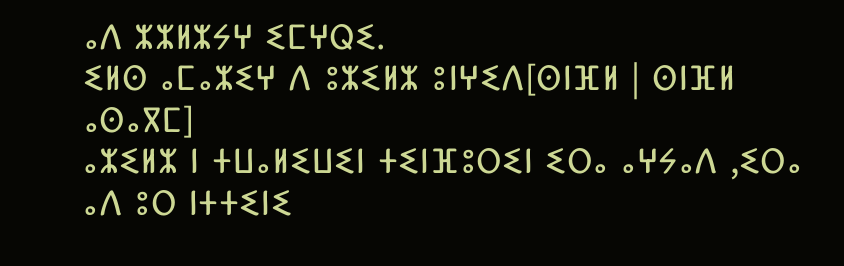ⴰⴷ ⵣⵣⵍⵣⵢⵖ ⵉⵎⵖⵕⵉ.
ⵉⵍⵙ ⴰⵎⴰⵣⵉⵖ ⴷ ⵓⵣⵉⵍⵣ ⵓⵏⵖⵉⴷ[ⵙⵏⴼⵍ | ⵙⵏⴼⵍ ⴰⵙⴰⴳⵎ]
ⴰⵣⵉⵍⵣ ⵏ ⵜⵡⴰⵍⵉⵡⵉⵏ ⵜⵉⵏⴼⵓⵔⵉⵏ ⵉⵔⴰ ⴰⵖⵢⴰⴷ ,ⵉⵔⴰ ⴰⴷ ⵓⵔ ⵏⵜⵜⵉⵏⵉ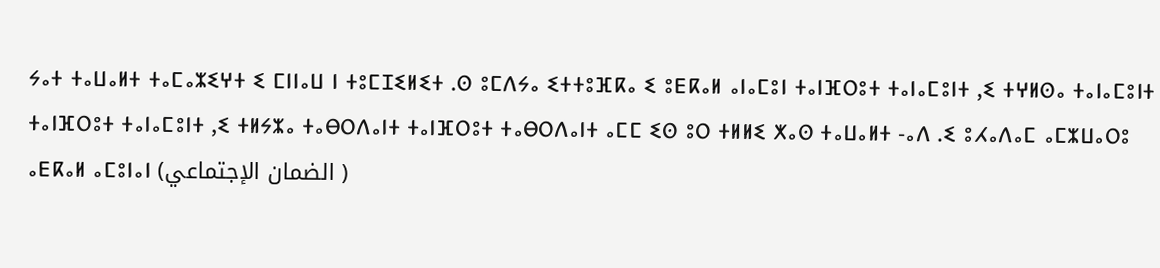ⵢⴰⵜ ⵜⴰⵡⴰⵍⵜ ⵜⴰⵎⴰⵣⵉⵖⵜ ⵉ ⵎⵏⵏⴰⵡ ⵏ ⵜⵓⵎⵊⵉⵍⵉⵜ .ⵙ ⵓⵎⴷⵢⴰ ⵉⵜⵜⵓⴼⴽⴰ ⵉ ⵓⴹⴽⴰⵍ ⴰⵏⴰⵎⵓⵏ ⵜⴰⵏⴼⵔⵓⵜ ⵜⴰⵏⴰⵎⵓⵏⵜ ,ⵉ ⵜⵖⵍⵙⴰ ⵜⴰⵏⴰⵎⵓⵏⵜ ⵜⴰⵏⴼⵔⵓⵜ ⵜⴰⵏⴰⵎⵓⵏⵜ ,ⵉ ⵜⵍⵢⵣⴰ ⵜⴰⴱⵔⴷⴰⵏⵜ ⵜⴰⵏⴼⵔⵓⵜ ⵜⴰⴱⵔⴷⴰⵏⵜ ⴰⵎⵎ ⵉⵙ ⵓⵔ ⵜⵍⵍⵉ ⵅⴰⵙ ⵜⴰⵡⴰⵍⵜ -ⴰⴷ .ⵉ ⵓⵃⴰⴷⴰⵎ ⴰⵎⵣⵡⴰⵔⵓ ⴰⴹⴽⴰⵍ ⴰⵎⵓⵏⴰⵏ (الضمان الإجتماعي )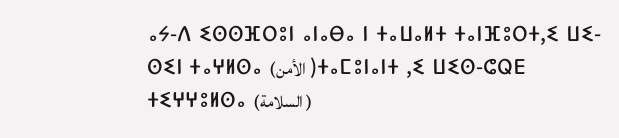ⴰⵢ-ⴷ ⵉⵙⵙⴼⵔⵓⵏ ⴰⵏⴰⴱⴰ ⵏ ⵜⴰⵡⴰⵍⵜ ⵜⴰⵏⴼⵓⵔⵜ,ⵉ ⵡⵉ-ⵙⵉⵏ ⵜⴰⵖⵍⵙⴰ (الأمن )ⵜⴰⵎⵓⵏⴰⵏⵜ ,ⵉ ⵡⵉⵙ-ⵛⵕⴹ ⵜⵉⵖⵖⵓⵍⵙⴰ (السلامة )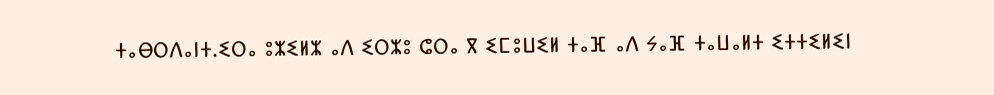ⵜⴰⴱⵔⴷⴰⵏⵜ.ⵉⵔⴰ ⵓⵣⵉⵍⵣ ⴰⴷ ⵉⵔⵣⵓ ⵛⵔⴰ ⴳ ⵉⵎⵓⵡⵉⵍ ⵜⴰⴼ ⴰⴷ ⵢⴰⴼ ⵜⴰⵡⴰⵍⵜ ⵉⵜⵜⵉⵍⵉⵏ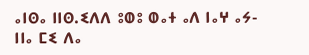ⴰⵏⵙⴰ ⵏⵏⵙ.ⵉⴷⴷ ⵓⵀⵓ ⵀⴰⵜ ⴰⴷ ⵏⴰⵖ ⴰⵢ-ⵏⵏⴰ ⵎⵉ ⴷⴰ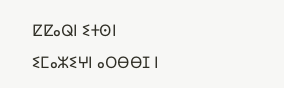ⵇⵇⴰⵕⵏ ⵉⵜⵙⵏ ⵉⵎⴰⵣⵉⵖⵏ ⴰⵔⴱⴱⵊ ⵏ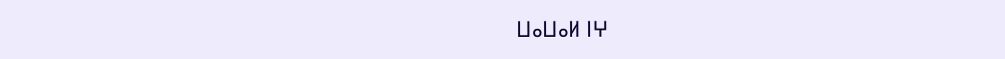ⵡⴰⵡⴰⵍ ⵏⵖ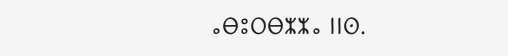ⴰⴱⵓⵔⴱⵣⵣⴰ ⵏⵏⵙ.